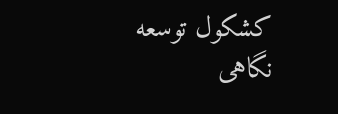کشکول توسعه
نگاهی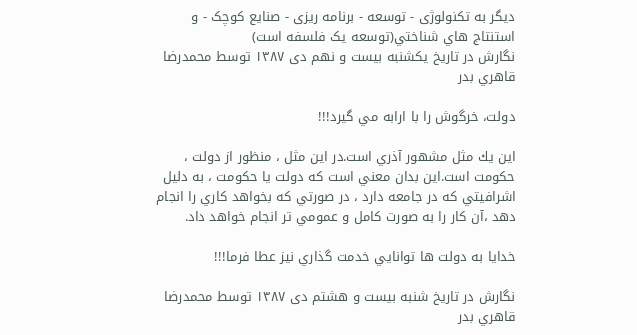دیگر به تکنولوژی - توسعه - برنامه ریزی - صنایع کوچک - و استنتاج هاي شناختي(توسعه یک فلسفه است)
نگارش در تاريخ یکشنبه بیست و نهم دی ۱۳۸۷ توسط محمدرضا قاهري بدر

دولت، خرگوش را با ارابه مي گيرد!!!

اين يك مثل مشهور آذري است.در اين مثل ، منظور از دولت ، حكومت است.اين بدان معني است كه دولت يا حكومت ، به دليل اشرافيتي كه در جامعه دارد ، در صورتي كه بخواهد كاري را انجام دهد ،آن كار را به صورت كامل و عمومي تر انجام خواهد داد.

خدايا به دولت ها توانايي خدمت گذاري نيز عطا فرما!!!

نگارش در تاريخ شنبه بیست و هشتم دی ۱۳۸۷ توسط محمدرضا قاهري بدر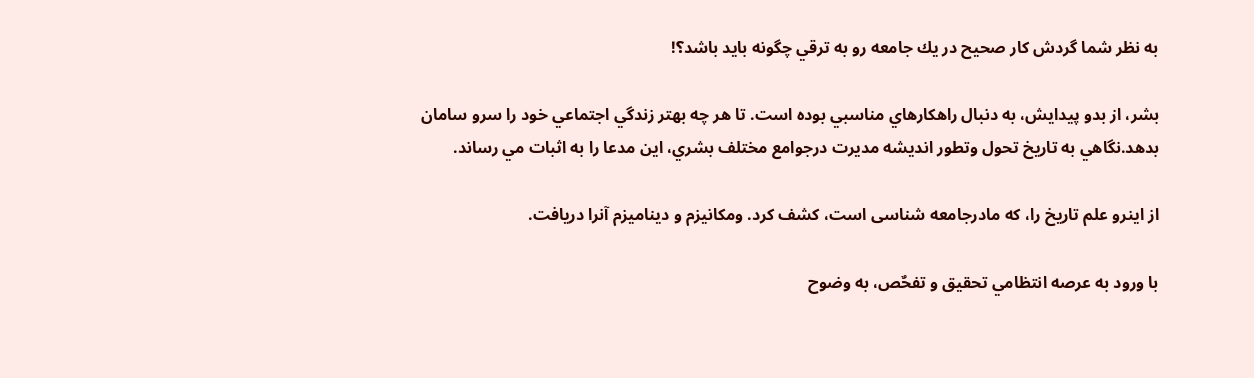به نظر شما گردش كار صحيح در يك جامعه رو به ترقي چگونه بايد باشد؟!

بشر، از بدو پيدايش، به دنبال راهكارهاي مناسبي بوده است. تا هر چه بهتر زندگي اجتماعي خود را سرو سامان بدهد.نگاهي به تاريخ تحول وتطور انديشه مديرت درجوامع مختلف بشري، اين مدعا را به اثبات مي رساند.

از اينرو علم تاريخ را، كه مادرجامعه شناسی است، كشف كرد. ومكانيزم و دينامیزم آنرا دريافت.

با ورود به عرصه انتظامي تحقيق و تفحٌص، به وضوح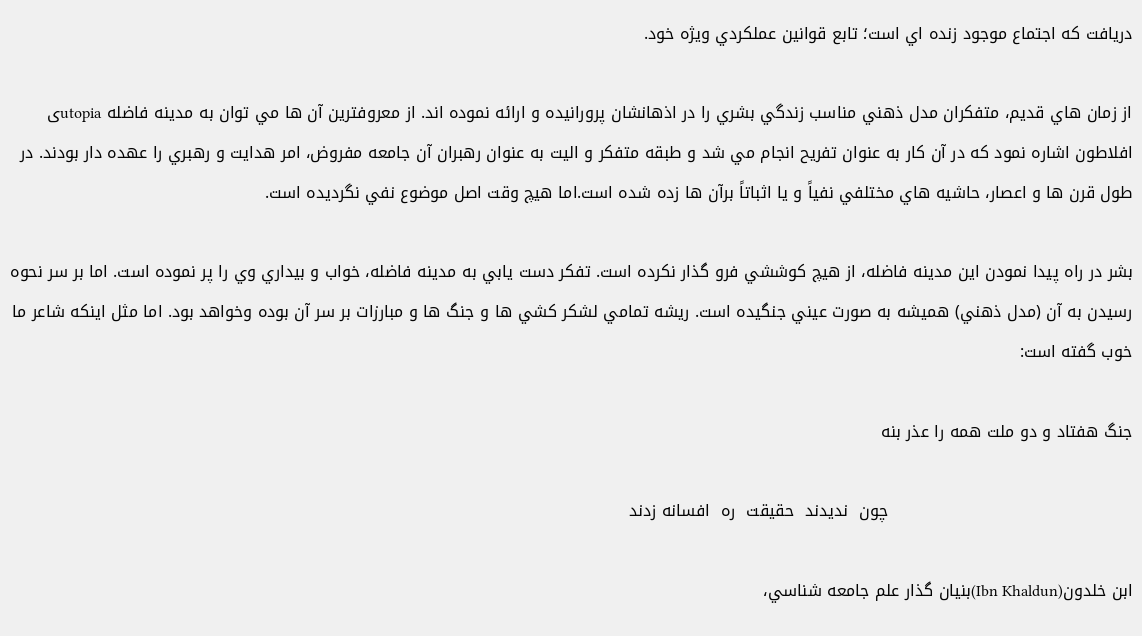دريافت كه اجتماع موجود زنده اي است؛ تابع قوانين عملكردي ويژه خود.

از زمان هاي قديم، متفكران مدل ذهني مناسب زندگي بشري را در اذهانشان پرورانيده و ارائه نموده اند. از معروفترين آن ها مي توان به مدينه فاضله utopiaی افلاطون اشاره نمود كه در آن كار به عنوان تفريح انجام مي شد و طبقه متفكر و اليت به عنوان رهبران آن جامعه مفروض، امر هدايت و رهبري را عهده دار بودند. در طول قرن ها و اعصار، حاشيه هاي مختلفي نفياً و يا اثباتاً برآن ها زده شده است.اما هيچ وقت اصل موضوع نفي نگرديده است.

بشر در راه پيدا نمودن اين مدينه فاضله، از هيچ كوششي فرو گذار نكرده است. تفكر دست يابي به مدينه فاضله، خواب و بيداري وي را پر نموده است. اما بر سر نحوه رسيدن به آن (مدل ذهني) هميشه به صورت عيني جنگيده است. ريشه تمامي لشكر كشي ها و جنگ ها و مبارزات بر سر آن بوده وخواهد بود. اما مثل اينكه شاعر ما خوب گفته است:

جنگ هفتاد و دو ملت همه را عذر بنه

                                             چون  نديدند  حقيقت  ره  افسانه زدند

ابن خلدون(Ibn Khaldun)بنيان گذار علم جامعه شناسي،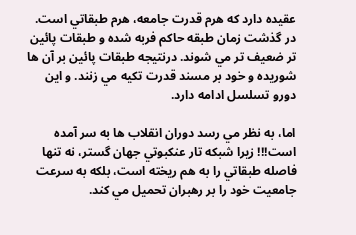عقيده دارد كه هرم قدرت جامعه، هرم طبقاتي است. در گذشت زمان طبقه حاكم فربه شده و طبقات پائين تر ضعيف تر مي شوند. درنتيجه طبقات پائين بر آن ها شوريده و خود بر مسند قدرت تكيه مي زنند. و اين دورو تسلسل ادامه دارد.

اما، به نظر مي رسد دوران انقلاب ها به سر آمده است!!! زيرا شبكه تار عنكبوتي جهان گستر، نه تنها فاصله طبقاتي را به هم ريخته است، بلكه به سرعت جامعيت خود را بر رهبران تحميل مي كند.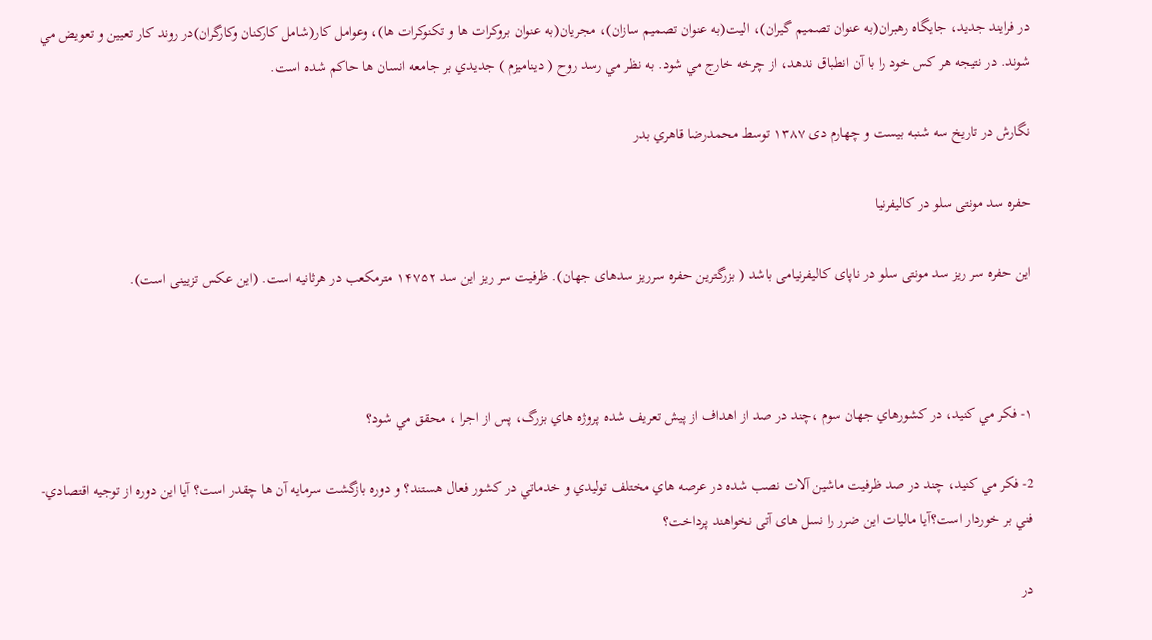در فرايند جديد، جايگاه رهبران(به عنوان تصميم گيران)، اليت(به عنوان تصميم سازان)، مجريان(به عنوان بروكرات ها و تكنوكرات ها)، وعوامل كار(شامل كاركنان وكارگران)در روند كار تعيين و تعويض مي شوند. در نتيجه هر كس خود را با آن انطباق ندهد، از چرخه خارج مي شود. به نظر مي رسد روح ( ديناميزم ) جديدي بر جامعه انسان ها حاكم شده است.

نگارش در تاريخ سه شنبه بیست و چهارم دی ۱۳۸۷ توسط محمدرضا قاهري بدر

حفره سد مونتی سلو در کالیفرنیا

این حفره سر ریز سد مونتی سلو در ناپای کالیفرنیامی باشد ( بزرگترین حفره سرریز سدهای جهان). ظرفیت سر ریز این سد ۱۴۷۵۲ مترمکعب در هرثانیه است. (این عکس تزیینی است).



۱- فكر مي كنيد، در كشورهاي جهان سوم ،چند در صد از اهداف از پيش تعريف شده پروژه هاي بزرگ، پس از اجرا ، محقق مي شود؟

2- فكر مي كنيد، چند در صد ظرفيت ماشين آلات نصب شده در عرصه هاي مختلف توليدي و خدماتي در كشور فعال هستند؟ و دوره بازگشت سرمايه آن ها چقدر است؟ آيا اين دوره از توجيه اقتصادي- فني بر خوردار است؟آیا مالیات این ضرر را نسل های آتی نخواهند پرداخت؟

در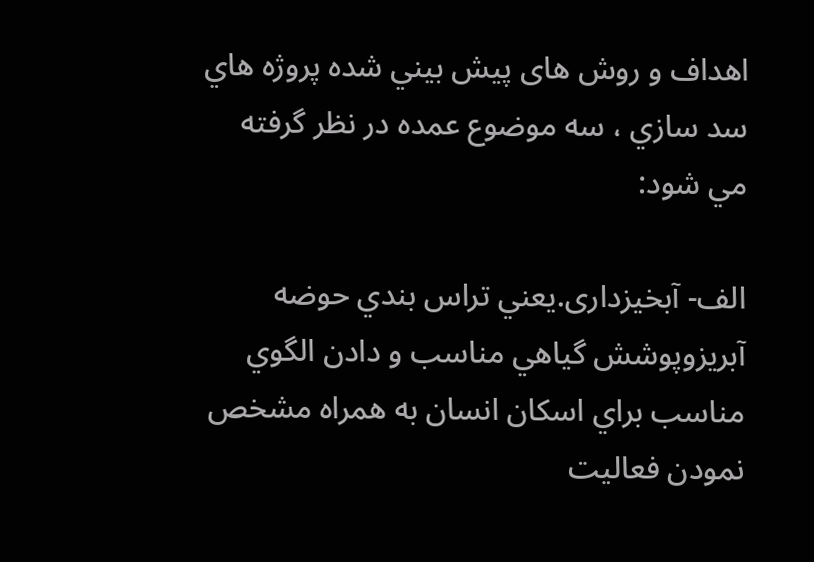اهداف و روش های پيش بيني شده پروژه هاي سد سازي ، سه موضوع عمده در نظر گرفته مي شود:

الف- آبخیزداری.يعني تراس بندي حوضه آبريزوپوشش گياهي مناسب و دادن الگوي مناسب براي اسكان انسان به همراه مشخص نمودن فعاليت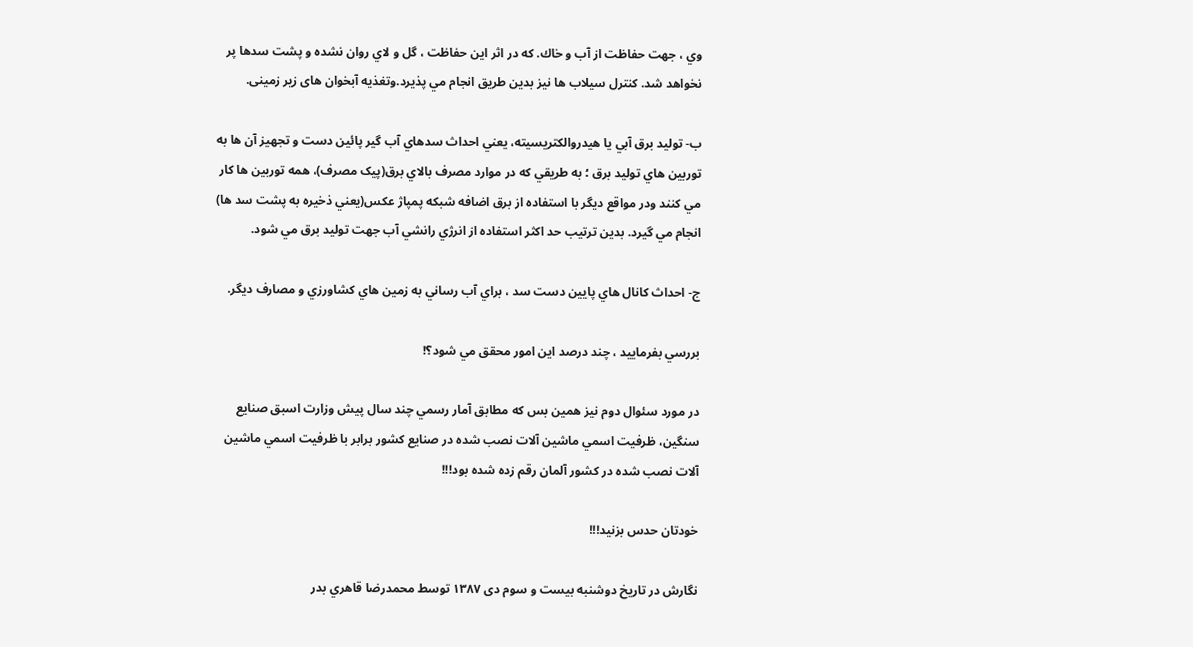وي ، جهت حفاظت از آب و خاك. كه در اثر اين حفاظت ، گل و لاي روان نشده و پشت سدها پر نخواهد شد. كنترل سيلاب ها نيز بدين طريق انجام مي پذيرد.وتغذیه آبخوان های زیر زمینی.

ب- توليد برق آبي يا هيدروالكتريسيته، يعني احداث سدهاي آب گير پائين دست و تجهيز آن ها به توربين هاي توليد برق ؛ به طريقي كه در موارد مصرف بالاي برق(پیک مصرف)، همه توربين ها كار مي كنند ودر مواقع ديگر با استفاده از برق اضافه شبكه پمپاژ عكس(يعني ذخيره به پشت سد ها) انجام مي گيرد. بدين ترتيب حد اكثر استفاده از انرژي رانشي آب جهت توليد برق مي شود.

ج- احداث كانال هاي پايين دست سد ، براي آب رساني به زمين هاي كشاورزي و مصارف ديگر.

بررسي بفرماييد ، چند درصد اين امور محقق مي شود؟!

در مورد سئوال دوم نيز همين بس كه مطابق آمار رسمي چند سال پيش وزارت اسبق صنايع سنگين، ظرفيت اسمي ماشين آلات نصب شده در صنايع كشور برابر با ظرفيت اسمي ماشين آلات نصب شده در كشور آلمان رقم زده شده بود!!!

خودتان حدس بزنيد!!!

نگارش در تاريخ دوشنبه بیست و سوم دی ۱۳۸۷ توسط محمدرضا قاهري بدر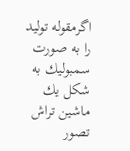اگرمقوله توليد را به صورت سمبوليك به شكل يك ماشين تراش تصور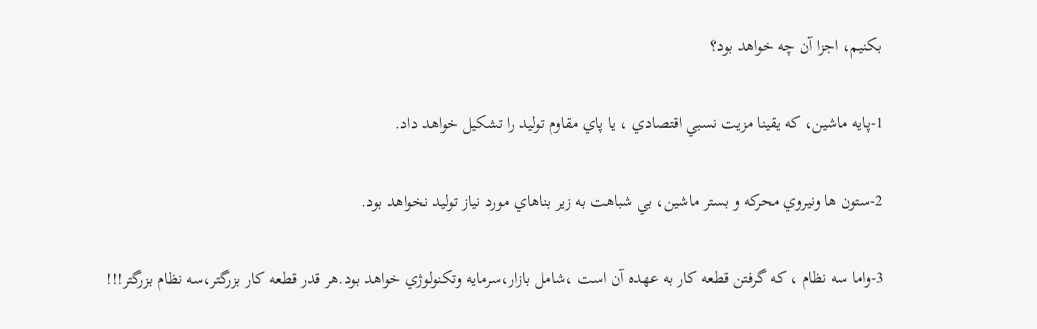بكنيم، اجزا آن چه خواهد بود؟

1-پايه ماشين، كه يقينا مزيت نسبي اقتصادي ، يا پاي مقاوم توليد را تشكيل خواهد داد.

2-ستون ها ونيروي محركه و بستر ماشين، بي شباهت به زير بناهاي مورد نياز توليد نخواهد بود.

3-واما سه نظام ، كه گرفتن قطعه كار به عهده آن است ،شامل بازار،سرمايه وتكنولوژي خواهد بود.هر قدر قطعه كار بزرگتر،سه نظام بزرگتر!!!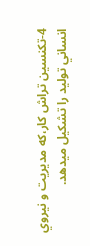4-تكنسين تراش كار،كه مديريت و نيروي انساني توليد را تشكيل ميدهد.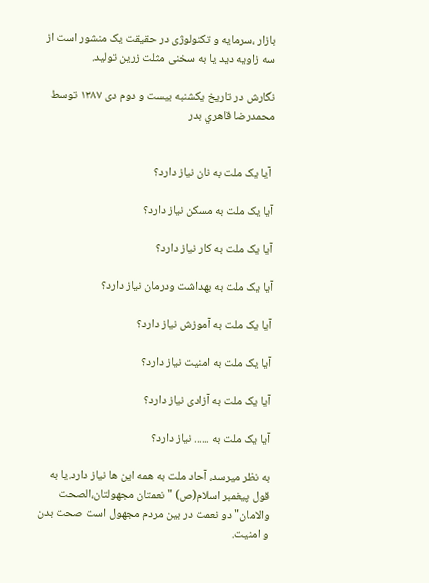بازار ،سرمایه و تکنولوژی در حقیقت یک منشور است از سه زاویه دید یا به سخنی مثلت زرین تولید.

نگارش در تاريخ یکشنبه بیست و دوم دی ۱۳۸۷ توسط محمدرضا قاهري بدر


 آیا یک ملت به نان نیاز دارد؟

آیا یک ملت به مسکن نیاز دارد؟

آیا یک ملت به کار نیاز دارد؟

آیا یک ملت به بهداشت ودرمان نیاز دارد؟

آیا یک ملت به آموزش نیاز دارد؟

آیا یک ملت به امنیت نیاز دارد؟

آیا یک ملت به آزادی نیاز دارد؟

آیا یک ملت به ...... نیاز دارد؟

به نظر میرسد، آحاد ملت به همه این ها نیاز دارد.یا به قول پیغمبر اسلام(ص) "نعمتان مجهولتان،الصحت والامان" دو نعمت در بین مردم مجهول است صحت بدن و امنیت.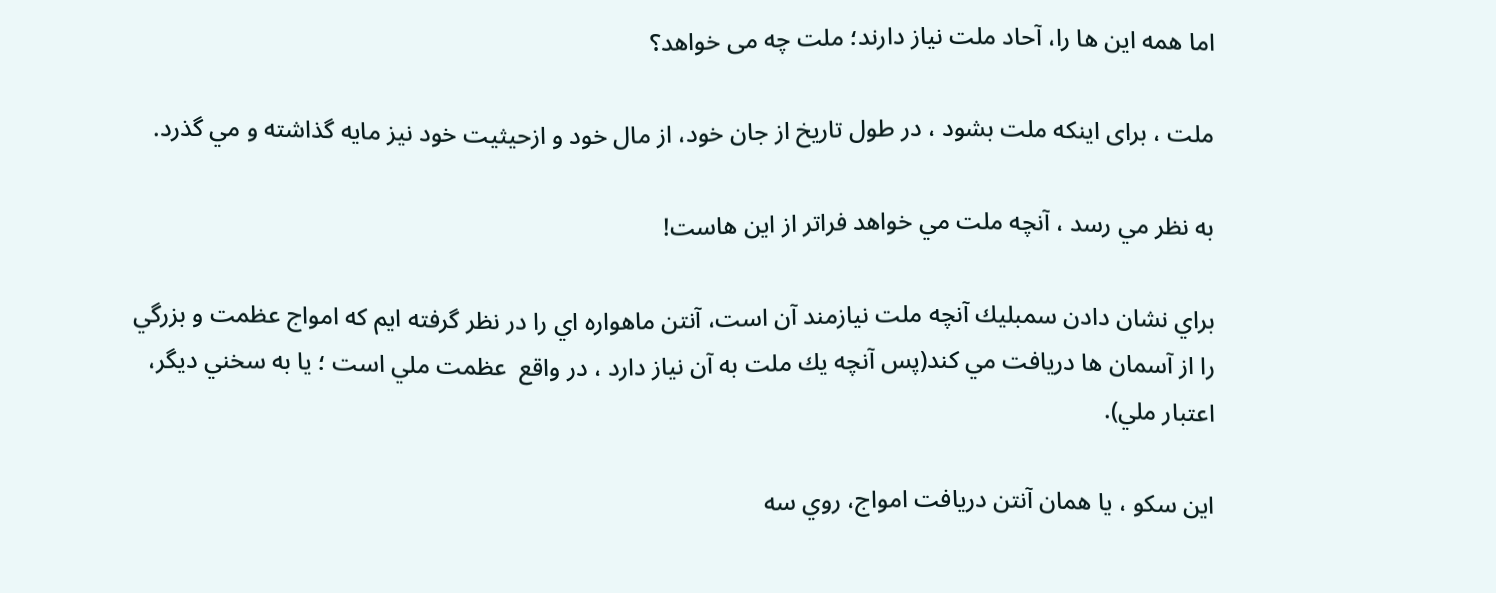اما همه این ها را، آحاد ملت نیاز دارند؛ ملت چه می خواهد؟

ملت ، برای اینکه ملت بشود ، در طول تاریخ از جان خود، از مال خود و ازحیثیت خود نيز مايه گذاشته و مي گذرد.

به نظر مي رسد ، آنچه ملت مي خواهد فراتر از اين هاست!

براي نشان دادن سمبليك آنچه ملت نيازمند آن است، آنتن ماهواره اي را در نظر گرفته ايم كه امواج عظمت و بزرگي را از آسمان ها دريافت مي كند(پس آنچه يك ملت به آن نياز دارد ، در واقع  عظمت ملي است ؛ يا به سخني ديگر، اعتبار ملي).

اين سكو ، يا همان آنتن دريافت امواج، روي سه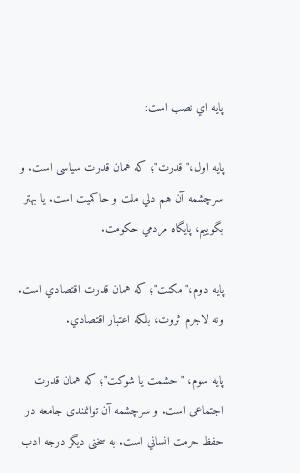پايه اي نصب است:

پايه اول،" قدرت"؛ كه همان قدرت سیاسی است. و سرچشمه آن هم دلي ملت و حاكميت است. يا بهتر بگوييم، پايگاه مردمي حكومت.

پايه دوم،"مكنت"؛ كه همان قدرت اقتصادي است. ونه لاجرم ثروت، بلكه اعتبار اقتصادي.

پايه سوم، "حشمت يا شوكت"؛ كه همان قدرت اجتماعی است. و سرچشمه آن توانمندی جامعه در حفظ حرمت انساني است. به سخنی دیگر درجه ادب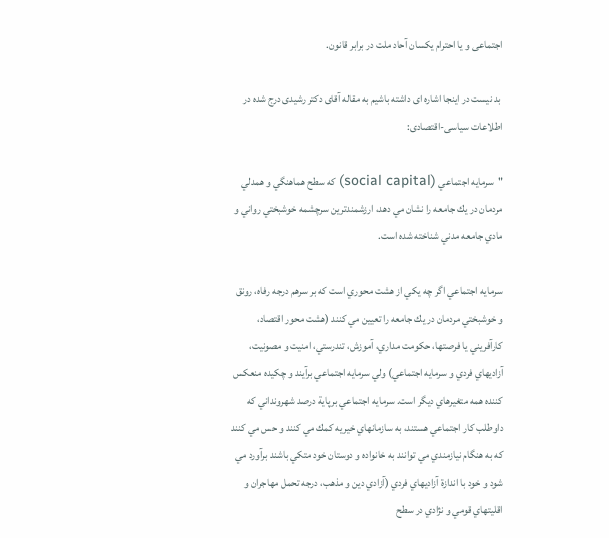اجتماعی و یا احترام يكسان آحاد ملت در برابر قانون.

 بد نیست در اینجا اشاره ای داشته باشیم به مقاله آقای دکتر رشیدی درج شده در اطلاعات سیاسی-اقتصادی:

"سرمايه اجتماعي (social capital) كه سطح هماهنگي و همدلي مردمان در يك جامعه را نشان مي دهد، ارزشمندترين سرچشمه خوشبختي رواني و مادي جامعه مدني شناخته شده است.

سرمايه اجتماعي اگر چه يكي از هشت محوري است كه بر سرهم درجه رفاه، رونق و خوشبختي مردمان در يك جامعه را تعيين مي كنند (هشت محور اقتصاد، كارآفريني يا فرصتها، حكومت مداري، آموزش، تندرستي، امنيت و مصونيت، آزاديهاي فردي و سرمايه اجتماعي) ولي سرمايه اجتماعي برآيند و چكيده منعكس كننده همه متغيرهاي ديگر است. سرمايه اجتماعي برپاية درصد شهرونداني كه داوطلب كار اجتماعي هستند، به سازمانهاي خيريه كمك مي كنند و حس مي كنند كه به هنگام نيازمندي مي توانند به خانواده و دوستان خود متكي باشند برآورد مي شود و خود با اندازة آزاديهاي فردي (آزادي دين و مذهب، درجه تحمل مهاجران و اقليتهاي قومي و نژادي در سطح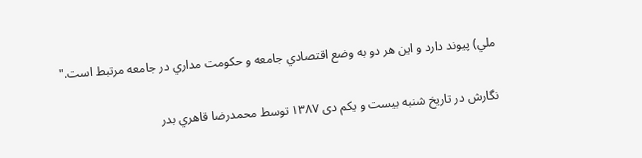ملي) پيوند دارد و اين هر دو به وضع اقتصادي جامعه و حكومت مداري در جامعه مرتبط است."

نگارش در تاريخ شنبه بیست و یکم دی ۱۳۸۷ توسط محمدرضا قاهري بدر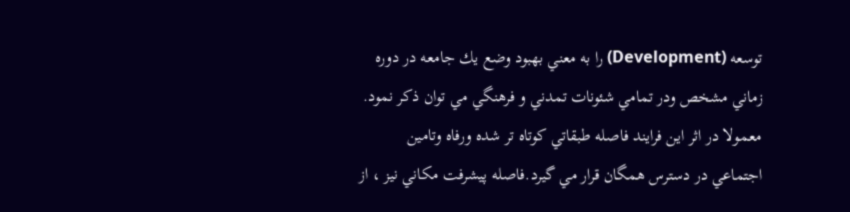توسعه (Development) را به معني بهبود وضع يك جامعه در دوره زماني مشخص ودر تمامي شئونات تمدني و فرهنگي مي توان ذكر نمود. معمولا در اثر اين فرايند فاصله طبقاتي كوتاه تر شده ورفاه وتامين اجتماعي در دسترس همگان قرار مي گيرد.فاصله پيشرفت مكاني نيز ، از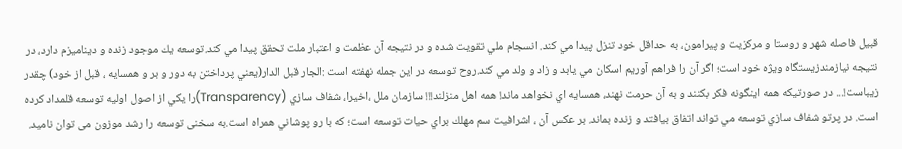قبيل فاصله شهر و روستا و مركزيت و پيرامون، به حداقل خود تنزل پيدا مي كند. انسجام ملي تقويت شده و در نتيجه آن عظمت و اعتبار ملت تحقق پيدا مي كند.توسعه يك موجود زنده و ديناميزم دارد، در نتيجه نيازمندزيستگاه ويژه خود است؛ اگر آن را فراهم آوريم اسكان مي يابد و زاد و ولد مي كند.روح توسعه در اين جمله نهفته است :الجار قبل الدار(يعني پرداختن به دور و بر و همسايه ، قبل از خود) چقدر زيباست!... در صورتيكه همه اينگونه فكر بكنند و به آن حرمت نهند، همسايه اي نخواهد ماند! همه اهل منزلند!!! سازمان ملل ،اخيرا، شفاف سازي (Transparency)را يكي از اصول اوليه توسعه قلمداد كرده است. در پرتو شفاف سازي توسعه مي تواند اتفاق بيافتد و زنده بماند. بر عكس آن ، اشرافيت سم مهلك براي حيات توسعه است؛ كه با رو پوشاني همراه است.به سخنی توسعه را رشد موزون می توان نامید.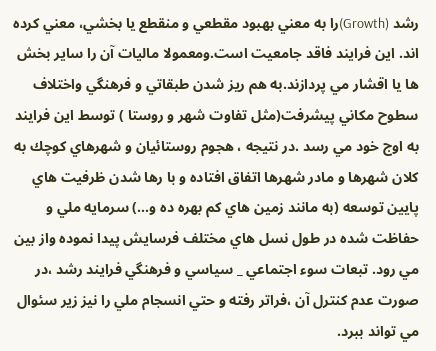رشد (Growth)را به معني بهبود مقطعي و منقطع يا بخشي، معني كرده اند. اين فرايند فاقد جامعيت است.ومعمولا ماليات آن را ساير بخش ها يا اقشار مي پردازند.به هم ريز شدن طبقاتي و فرهنگي واختلاف سطوح مكاني پيشرفت(مثل تفاوت شهر و روستا ) توسط اين فرايند به اوج خود مي رسد .در نتيجه ، هجوم روستائيان و شهرهاي كوچك به كلان شهرها و مادر شهرها اتفاق افتاده و با رها شدن ظرفيت هاي پايين توسعه (به مانند زمين هاي كم بهره ده و...) سرمايه ملي و حفاظت شده در طول نسل هاي مختلف فرسايش پيدا نموده واز بين مي رود. تبعات سوء اجتماعي _ سياسي و فرهنگي فرايند رشد ،در صورت عدم كنترل آن ،فراتر رفته و حتي انسجام ملي را نيز زير سئوال مي تواند ببرد.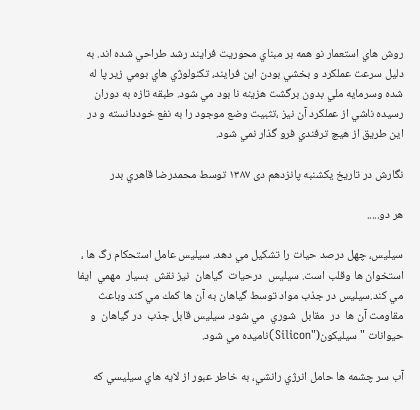روش هاي استعمار نو همه بر مبناي محوريت فرايند رشد طراحي شده اند. به دليل سرعت عملكرد و بخشي بودن اين فرايند، تكنولوژي هاي بومي زير پا له شده وسرمايه ملي بدون برگشت هزينه نا بود مي شود. طبقه تازه به دوران رسيده ناشي از عملكرد آن نيز ،تثبيت وضع موجود را به نفع خوددانسته و در اين طريق از هيچ ترفندي فرو گذار نمي شود.

نگارش در تاريخ یکشنبه پانزدهم دی ۱۳۸۷ توسط محمدرضا قاهري بدر

هر دو.....

سيليس، چهل درصد حيات را تشكيل مي دهد. سيليس عامل استحكام رگ ها ، استخوان ها وقلب است. سيليس  درحيات  گياهان  نيز نقش  بسيار  مهمي  ايفا  مي كند.سيليس در جذب مواد توسط گياهان به آن ها كمك مي كند وباعث مقاومت آن ها  در  مقابل  شوري  مي شود. سيليس قابل جذب  در گياهان  و حيوانات " سيليكون("Silicon)ناميده مي شود.

آب سر چشمه ها حامل انرژي رانشي، به خاطر عبور از لايه هاي سيليسي كه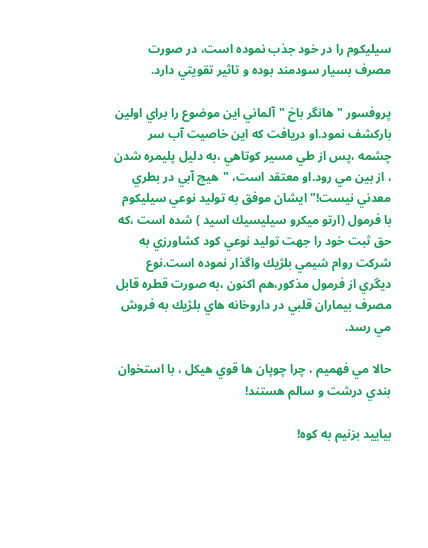سيليكوم را در خود جذب نموده است، در صورت مصرف بسيار سودمند بوده و تاثير تقويتي دارد.

پروفسور " هانگر باخ "آلماني اين موضوع را براي اولين باركشف نمود.او دريافت كه اين خاصيت آب سر چشمه ،پس از طي مسير كوتاهي ،به دليل پليمره شدن ، از بين مي رود.او معتقد است، "هيچ آبي در بطري  معدني نيست!" ايشان موفق به توليد نوعي سيليكوم با فرمول (ارتو ميكرو سيليسيك اسيد ) شده است ،كه حق ثبت خود را جهت توليد نوعي كود كشاورزي به شركت روام شيمي بلژيك واگذار نموده است.نوع ديگري از فرمول مذكور،هم اكنون ،به صورت قطره قابل مصرف بيماران قلبي در داروخانه هاي بلژيك به فروش مي رسد.

حالا مي فهميم ، چرا چوپان ها قوي هيكل ، با استخوان بندي درشت و سالم هستند!

بیایید بزنيم به كوه!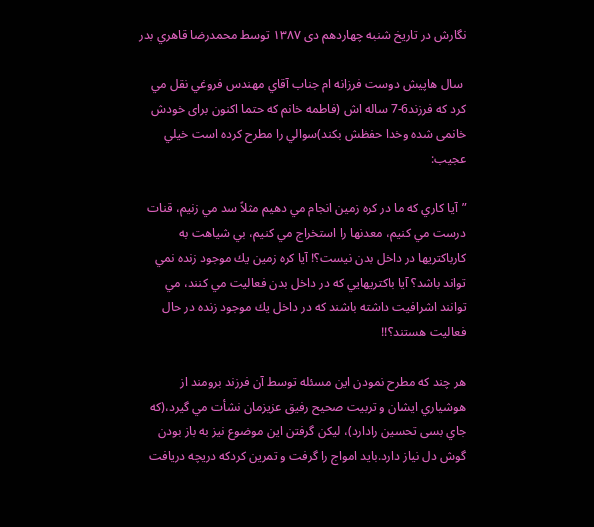نگارش در تاريخ شنبه چهاردهم دی ۱۳۸۷ توسط محمدرضا قاهري بدر

 سال هاپيش دوست فرزانه ام جناب آقاي مهندس فروغي نقل مي كرد كه فرزند6-7 ساله اش (فاطمه خانم که حتما اکنون برای خودش خانمی شده وخدا حفظش بکند)سوالي را مطرح كرده است خيلي عجيب:

”آيا كاري كه ما در كره زمين انجام مي دهيم مثلاً سد مي زنيم، قنات درست مي كنيم، معدنها را استخراج مي كنيم، بي شياهت به كارباكتريها در داخل بدن نيست؟! آيا كره زمين يك موجود زنده نمي تواند باشد؟ آيا باكتريهايي كه در داخل بدن فعاليت مي كنند، مي توانند اشرافيت داشته باشند كه در داخل يك موجود زنده در حال فعاليت هستند؟!!

هر چند كه مطرح نمودن اين مسئله توسط آن فرزند برومند از هوشياري ايشان و تربيت صحيح رفيق عزيزمان نشأت مي گيرد،(كه جاي بسی تحسين رادارد)، ليكن گرفتن اين موضوع نيز به باز بودن گوش دل نياز دارد.بايد امواج را گرفت و تمرين كردكه دريچه دريافت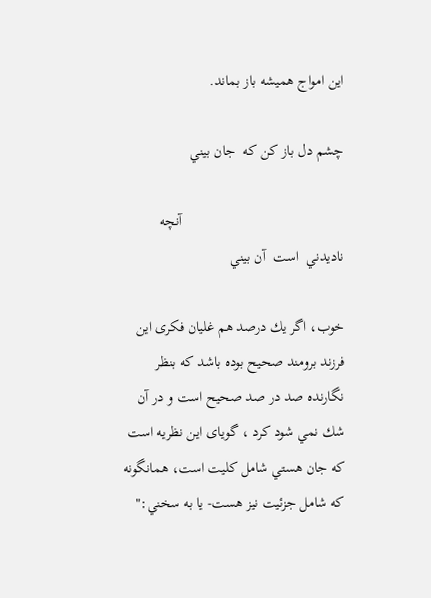اين امواج هميشه باز بماند.

چشم دل باز كن كه  جان بيني

                                           آنچه  ناديدني  است  آن بيني

خوب، اگر يك درصد هم غلیان فکری اين فرزند برومند صحيح بوده باشد كه بنظر نگارنده صد در صد صحيح است و در آن شك نمي شود كرد ، گویای این نظریه است که جان هستي شامل كليت است، همانگونه كه شامل جزئيت نيز هست- يا به سخني:"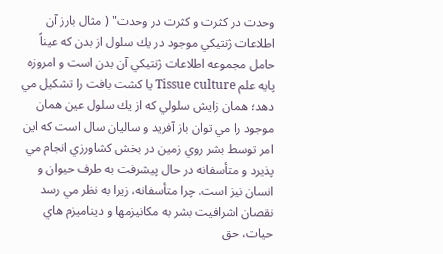وحدت در كثرت و كثرت در وحدت" ( مثال بارز آن اطلاعات ژنتيكي موجود در يك سلول از بدن كه عيناً حامل مجموعه اطلاعات ژنتيكي آن بدن است و امروزه پايه علم Tissue culture يا كشت بافت را تشكيل مي دهد؛ همان زايش سلولي كه از يك سلول عين همان موجود را مي توان باز آفريد و ساليان سال است كه اين امر توسط بشر روي زمين در بخش كشاورزي انجام مي پذيرد و متأسفانه در حال پيشرفت به طرف حيوان و انسان نيز است. چرا متأسفانه، زيرا به نظر مي رسد نقصان اشرافيت بشر به مكانيزمها و ديناميزم هاي حيات، حق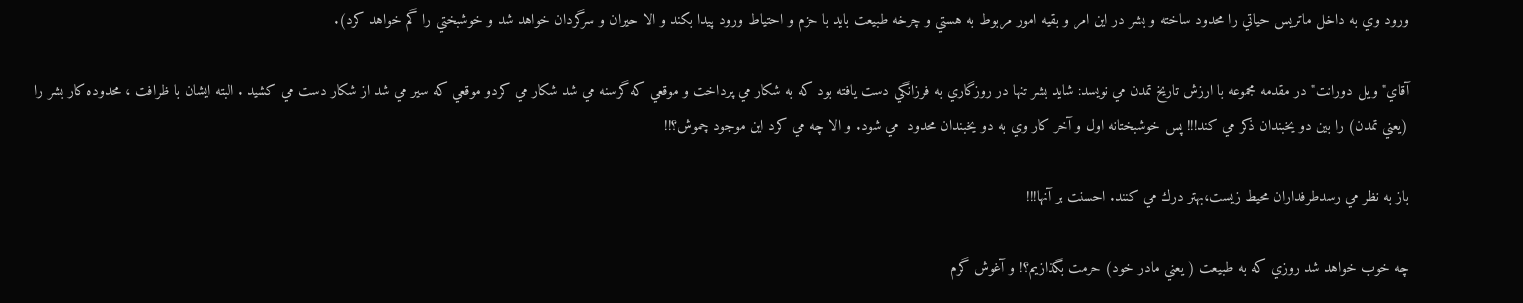ورود وي به داخل ماتريس حياتي را محدود ساخته و بشر در اين امر و بقيه امور مربوط به هستي و چرخه طبيعت بايد با حزم و احتياط ورود پيدا بكند و الا حيران و سرگردان خواهد شد و خوشبختي را گم خواهد كرد).

آقاي" ويل دورانت" در مقدمه مجموعه با ارزش تاريخ تمدن مي نويسد: شايد بشر تنها در روزگاري به فرزانگي دست يافته بود كه به شكار مي پرداخت و موقعي كه گرسنه مي شد شكار مي كردو موقعي كه سير مي شد از شكار دست مي كشيد . البته ايشان با ظرافت ، محدوده كار بشر را (يعني تمدن) را بين دو يخبندان ذكر مي كند!!! پس خوشبختانه اول و آخر كار وي به دو يخبندان محدود  مي شود. و الا چه مي كرد اين موجود چموش؟!!

باز به نظر مي رسدطرفداران محيط زيست،بهتر درك مي كنند. احسنت بر آنها!!!

چه خوب خواهد شد روزي كه به طبيعت ( يعني مادر خود) حرمت بگذازيم؟! و آغوش گرم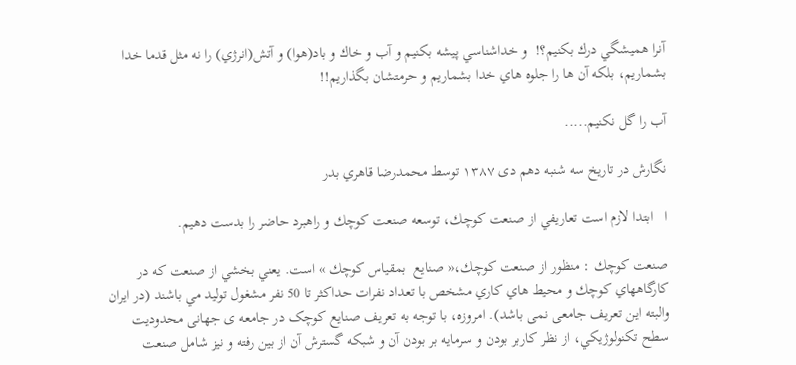آنرا هميشگي درك بكنيم؟!  و خداشناسي پيشه بكنيم و آب و خاك و باد(هوا) و آتش(انرژي) را نه مثل قدما خدا بشماريم، بلكه آن ها را جلوه هاي خدا بشماريم و حرمتشان بگذاريم!!

آب را گل نكنيم.....

نگارش در تاريخ سه شنبه دهم دی ۱۳۸۷ توسط محمدرضا قاهري بدر

ا   ابتدا لازم است تعاريفي از صنعت كوچك، توسعه صنعت كوچك و راهبرد حاضر را بدست دهيم.

صنعت كوچك : منظور از صنعت كوچك،« صنايع  بمقياس كوچك » است. يعني بخشي از صنعت كه در كارگاههاي كوچك و محيط هاي كاري مشخص با تعداد نفرات حداكثر تا 50 نفر مشغول توليد مي باشند (در ایران والبته این تعریف جامعی نمی باشد). امروزه، با توجه به تعريف صنایع کوچک در جامعه ی جهانی محدوديت سطح تكنولوژيكي، از نظر كاربر بودن و سرمايه بر بودن آن و شبكه گسترش آن از بين رفته و نيز شامل صنعت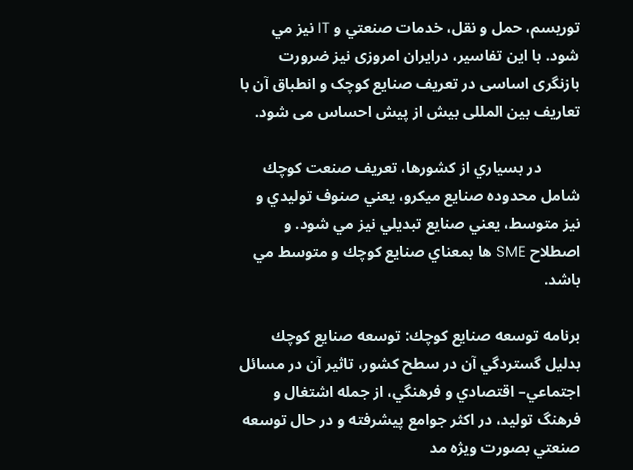توريسم، حمل و نقل، خدمات صنعتي و IT نيز مي شود. با این تفاسیر، درایران امروزی نیز ضرورت بازنگری اساسی در تعریف صنایع کوچک و انطباق آن با تعاریف بین المللی بیش از پیش احساس می شود.

          در بسياري از كشورها، تعريف صنعت كوچك شامل محدوده صنايع ميكرو، يعني صنوف توليدي و نيز متوسط، يعني صنايع تبديلي نيز مي شود. و اصطلاح SME ها بمعناي صنايع كوچك و متوسط مي باشد.

برنامه توسعه صنايع كوچك: توسعه صنايع كوچك بدليل گستردگي آن در سطح كشور، تاثير آن در مسائل اجتماعي– اقتصادي و فرهنگي، از جمله اشتغال و فرهنگ توليد، در اكثر جوامع پيشرفته و در حال توسعه صنعتي بصورت ويژه مد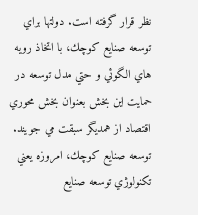نظر قرار گرفته است. دولتها براي توسعه صنايع كوچك، با اتخاذ رويه هاي الگوئي و حتي مدل توسعه در حمايت اين بخش بعنوان بخش محوري اقتصاد از همديگر سبقت مي جويند. توسعه صنايع كوچك، امروزه يعني تكنولوژي توسعه صنايع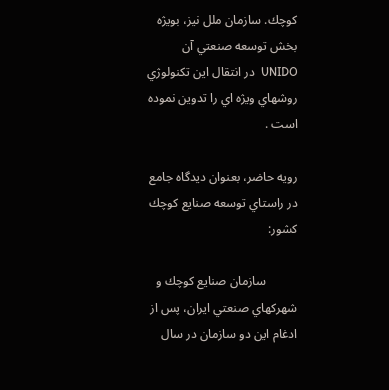كوچك. سازمان ملل نيز، بويژه بخش توسعه صنعتي آن  UNIDO  در انتقال اين تكنولوژي روشهاي ويژه اي را تدوين نموده است .

رويه حاضر، بعنوان ديدگاه جامع در راستاي توسعه صنايع كوچك كشور:

          سازمان صنايع كوچك و شهركهاي صنعتي ايران، پس از ادغام اين دو سازمان در سال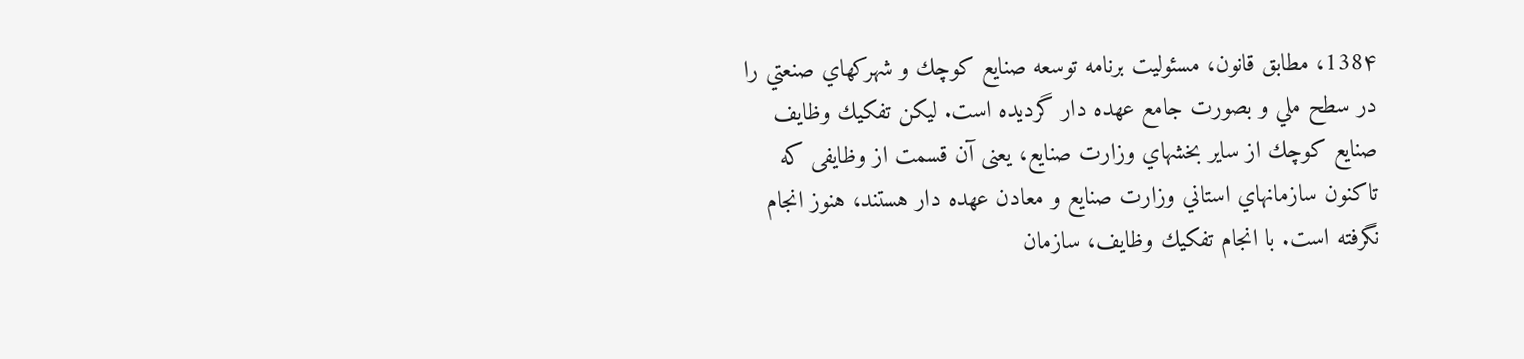138۴، مطابق قانون، مسئوليت برنامه توسعه صنايع كوچك و شهركهاي صنعتي را در سطح ملي و بصورت جامع عهده دار گرديده است. ليكن تفكيك وظايف صنايع كوچك از ساير بخشهاي وزارت صنايع، یعنی آن قسمت از وظایفی كه تاكنون سازمانهاي استاني وزارت صنايع و معادن عهده دار هستند، هنوز انجام نگرفته است. با انجام تفكيك وظايف، سازمان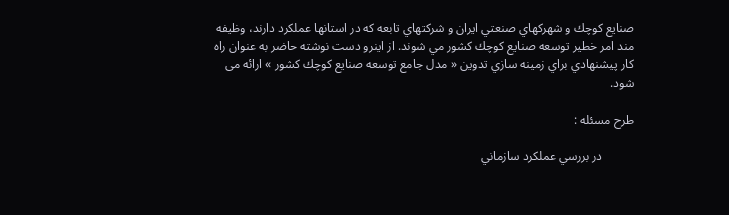صنايع كوچك و شهركهاي صنعتي ايران و شركتهاي تابعه كه در استانها عملكرد دارند، وظيفه مند امر خطير توسعه صنايع كوچك كشور مي شوند. از اينرو دست نوشته حاضر به عنوان راه كار پيشنهادي براي زمينه سازي تدوين « مدل جامع توسعه صنايع كوچك كشور » ارائه می شود.

طرح مسئله :

          در بررسي عملكرد سازماني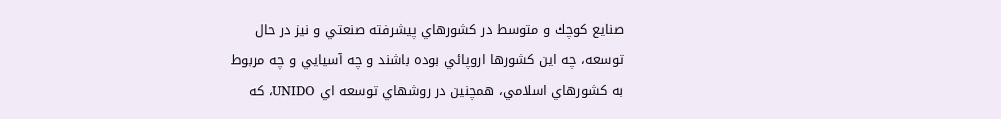صنايع كوچك و متوسط در كشورهاي پيشرفته صنعتي و نيز در حال توسعه، چه اين كشورها اروپائي بوده باشند و چه آسيايي و چه مربوط به كشورهاي اسلامي، همچنين در روشهاي توسعه اي UNIDO، كه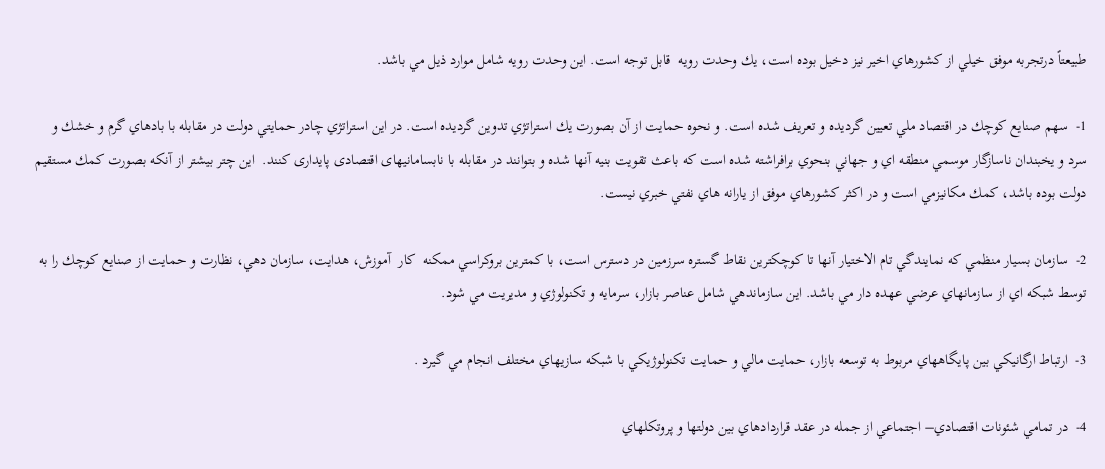طبيعتاً درتجربه موفق خيلي از كشورهاي اخير نيز دخيل بوده است، يك وحدت رويه  قابل توجه است. اين وحدت رويه شامل موارد ذيل مي باشد.

1-  سهم صنايع كوچك در اقتصاد ملي تعيين گرديده و تعريف شده است. و نحوه حمايت از آن بصورت يك استراتژي تدوين گردیده است. در اين استراتژي چادر حمايتي دولت در مقابله با بادهاي گرم و خشك و سرد و يخبندان ناسازگار موسمي منطقه اي و جهاني بنحوي برافراشته شده است كه باعث تقويت بنيه آنها شده و بتوانند در مقابله با نابسامانیهای اقتصادی پایداری كنند.  اين چتر بيشتر از آنكه بصورت كمك مستقيم دولت بوده باشد، كمك مكانيزمي است و در اكثر كشورهاي موفق از يارانه هاي نفتي خبري نيست.

2-  سازمان بسيار منظمي كه نمايندگي تام الاختيار آنها تا كوچكترين نقاط گستره سرزمين در دسترس است، با كمترين بروكراسي ممكنه  كار  آموزش، هدايت، سازمان دهي، نظارت و حمايت از صنايع كوچك را به توسط شبكه اي از سازمانهاي عرضي عهده دار مي باشد. اين سازماندهي شامل عناصر بازار، سرمايه و تكنولوژي و مديريت مي شود.

3-  ارتباط ارگانيكي بين پايگاههاي مربوط به توسعه بازار، حمايت مالي و حمايت تكنولوژيكي با شبكه سازيهاي مختلف انجام مي گيرد .

4-  در تمامي شئونات اقتصادي– اجتماعي از جمله در عقد قراردادهاي بين دولتها و پروتكلهاي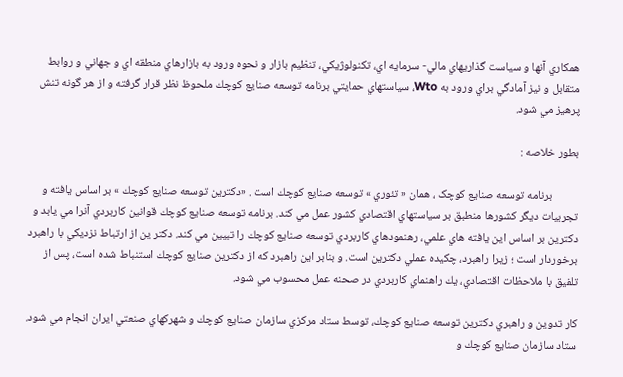همكاري آنها و سياست گذاريهاي مالي- سرمايه اي، تكنولوژيكي، تنظيم بازار و نحوه ورود به بازارهاي منطقه اي و جهاني و روابط متقابل و نيز آمادگي براي ورود به Wto، سياستهاي حمايتي برنامه توسعه صنايع كوچك ملحوظ نظر قرار گرفته و از هر گونه تنش پرهيز مي شود.

بطور خلاصه :

          برنامه توسعه صنايع كوچک ، همان « تئوري » توسعه صنايع كوچك است . «دكترين توسعه صنايع كوچك » بر اساس يافته و تجربيات ديگر كشورها منطبق بر سياستهاي اقتصادي كشور عمل مي كند. برنامه توسعه صنايع كوچك قوانين كاربردي آنرا مي يابد و دكترين بر اساس اين يافته هاي علمي، رهنمودهاي كاربردي توسعه صنايع كوچك را تبيين مي كند. دكتر ين از ارتباط نزديكي با راهبرد برخوردار است ؛ زيرا راهبرد، چكيده عملي دكترين است. و بنابر اين راهبرد كه از دكترين صنايع كوچك استنباط شده است، پس از تلفيق با ملاحظات اقتصادي، يك راهنماي كاربردي در صحنه عمل محسوب مي شود.

كار تدوين و راهبري دكترين توسعه صنايع كوچك، توسط ستاد مركزي سازمان صنايع كوچك و شهركهاي صنعتي ايران انجام مي شود. ستاد سازمان صنايع كوچك و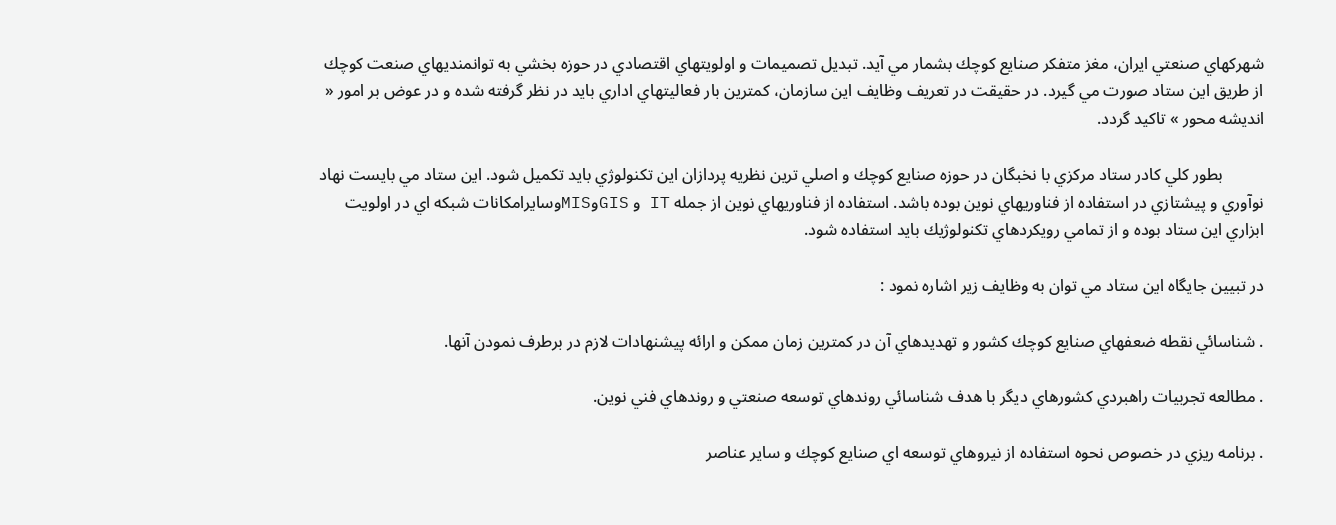شهركهاي صنعتي ايران، مغز متفكر صنايع كوچك بشمار مي آيد. تبديل تصميمات و اولويتهاي اقتصادي در حوزه بخشي به توانمنديهاي صنعت كوچك از طريق اين ستاد صورت مي گيرد. در حقيقت در تعريف وظايف اين سازمان، كمترين بار فعاليتهاي اداري بايد در نظر گرفته شده و در عوض بر امور « انديشه محور » تاكيد گردد.

          بطور كلي كادر ستاد مركزي با نخبگان در حوزه صنايع كوچك و اصلي ترين نظريه پردازان اين تكنولوژي باید تكميل شود. اين ستاد مي بايست نهاد نوآوري و پيشتازي در استفاده از فناوريهاي نوين بوده باشد. استفاده از فناوريهاي نوين از جمله IT و GISوMISوسايرامكانات شبكه اي در اولويت ابزاري اين ستاد بوده و از تمامي رويكردهاي تكنولوژيك بايد استفاده شود.

در تبيين جايگاه اين ستاد مي توان به وظايف زير اشاره نمود :

. شناسائي نقطه ضعفهاي صنايع كوچك كشور و تهديدهاي آن در كمترين زمان ممكن و ارائه پيشنهادات لازم در برطرف نمودن آنها.

. مطالعه تجربيات راهبردي كشورهاي ديگر با هدف شناسائي روندهاي توسعه صنعتي و روندهاي فني نوين.

. برنامه ريزي در خصوص نحوه استفاده از نيروهاي توسعه اي صنايع كوچك و ساير عناصر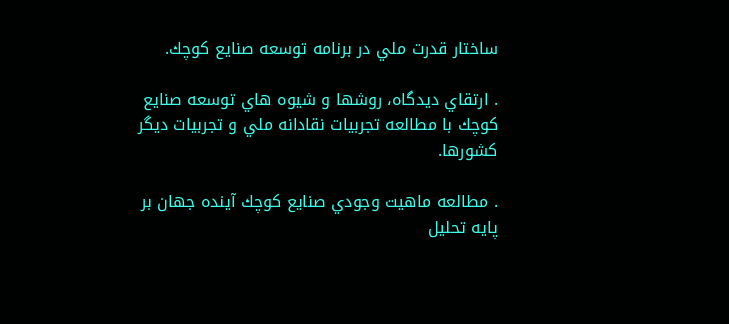ساختار قدرت ملي در برنامه توسعه صنايع كوچك.

. ارتقاي ديدگاه، روشها و شيوه هاي توسعه صنايع كوچك با مطالعه تجربيات نقادانه ملي و تجربيات ديگر كشورها.

. مطالعه ماهيت وجودي صنايع كوچك آينده جهان بر پايه تحليل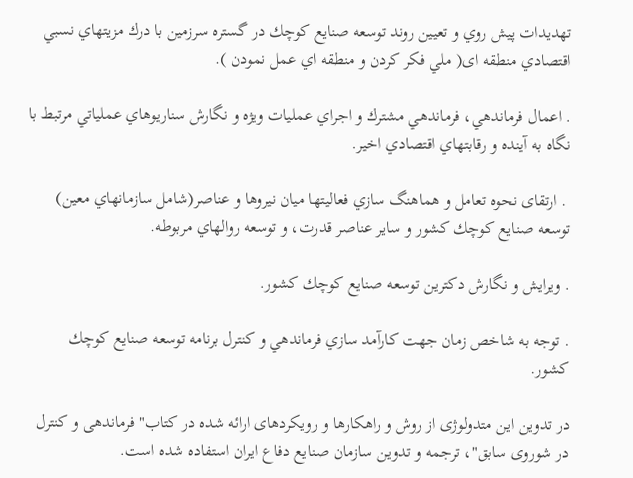تهديدات پيش روي و تعيين روند توسعه صنايع كوچك در گستره سرزمين با درك مزيتهاي نسبي اقتصادي منطقه ای( ملي فكر كردن و منطقه اي عمل نمودن ).

. اعمال فرماندهي، فرماندهي مشترك و اجراي عمليات ويژه و نگارش سناريوهاي عملياتي مرتبط با نگاه به آينده و رقابتهاي اقتصادي اخير.

 . ارتقای نحوه تعامل و هماهنگ سازي فعاليتها ميان نيروها و عناصر(شامل سازمانهاي معين) توسعه صنايع كوچك كشور و ساير عناصر قدرت، و توسعه روالهاي مربوطه.

. ويرايش و نگارش دكترين توسعه صنايع كوچك كشور.

. توجه به شاخص زمان جهت كارآمد سازي فرماندهي و كنترل برنامه توسعه صنايع كوچك كشور.

در تدوین این متدولوژی از روش و راهکارها و رویکردهای ارائه شده در کتاب" فرماندهی و کنترل در شوروی سابق"، ترجمه و تدوین سازمان صنایع دفاع ایران استفاده شده است.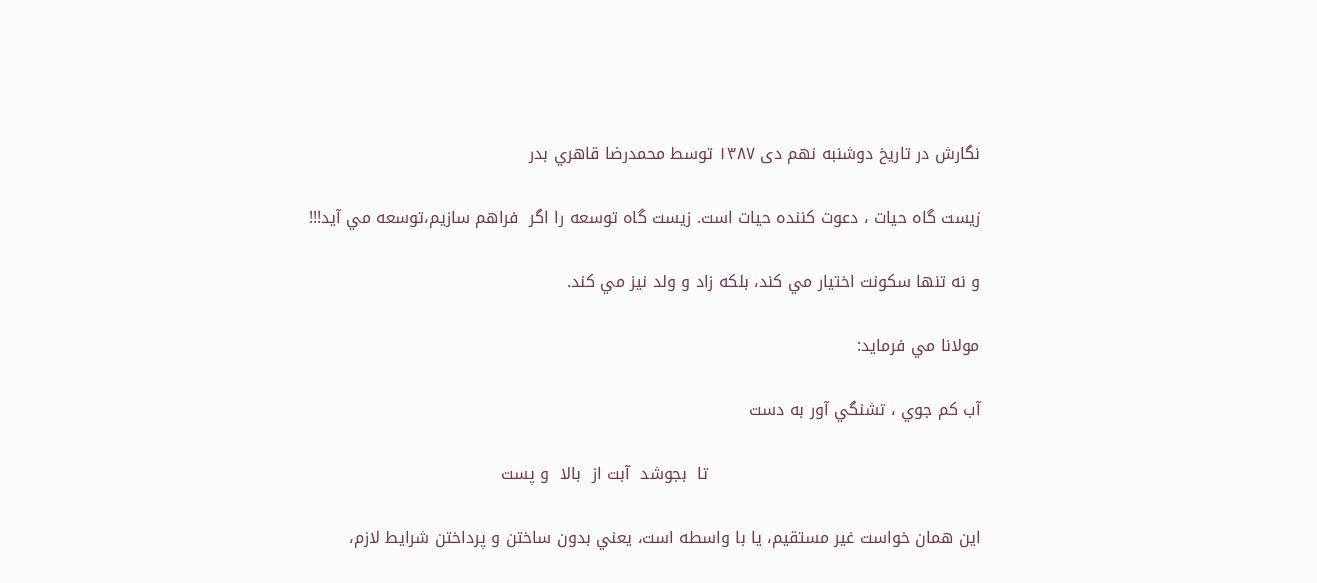نگارش در تاريخ دوشنبه نهم دی ۱۳۸۷ توسط محمدرضا قاهري بدر

زيست گاه حيات ، دعوت كننده حيات است. زيست گاه توسعه را اگر  فراهم سازيم،توسعه مي آيد!!!

و نه تنها سكونت اختيار مي كند، بلكه زاد و ولد نيز مي كند.

مولانا مي فرمايد:

آب كم جوي ، تشنگي آور به دست

                                                  تا  بجوشد  آبت از  بالا  و پست

اين همان خواست غير مستقيم، يا با واسطه است، يعني بدون ساختن و پرداختن شرايط لازم،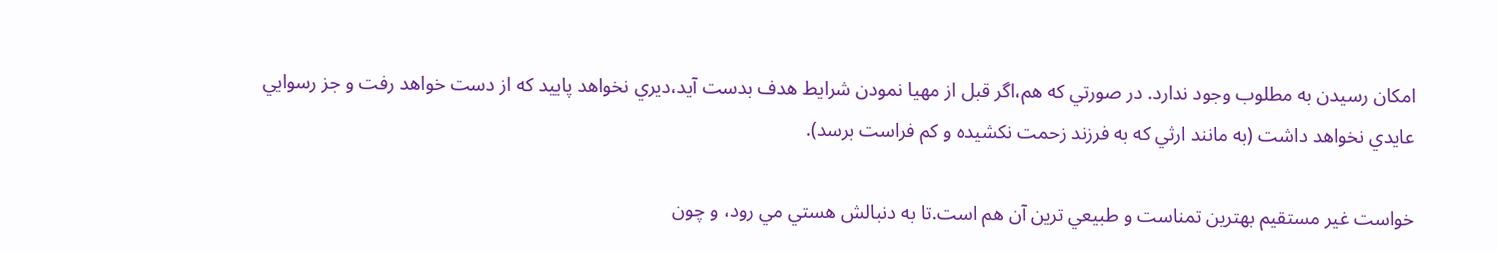امكان رسيدن به مطلوب وجود ندارد. در صورتي كه هم،اگر قبل از مهيا نمودن شرايط هدف بدست آيد،ديري نخواهد پاييد كه از دست خواهد رفت و جز رسوايي عايدي نخواهد داشت (به مانند ارثي كه به فرزند زحمت نكشيده و کم فراست برسد).

خواست غير مستقيم بهترين تمناست و طبيعي ترين آن هم است.تا به دنبالش هستي مي رود، و چون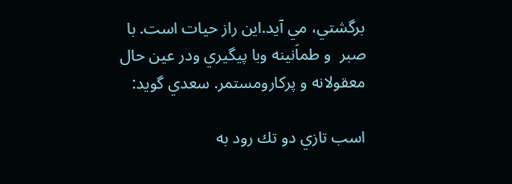برگشتي، مي آيد.اين راز حيات است. با صبر  و طماَنينه وبا پيگيري ودر عين حال معقولانه و پركارومستمر. سعدي گويد:

اسب تازي دو تك رود به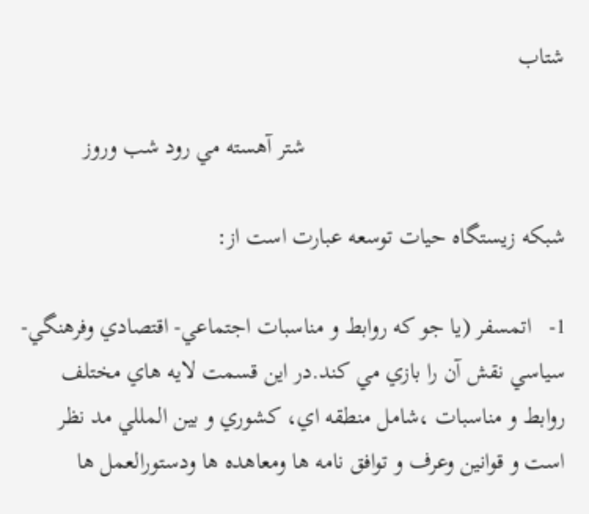شتاب

                                            شتر آهسته مي رود شب وروز

شبكه زيستگاه حيات توسعه عبارت است از:

1-   اتمسفر (يا جو كه روابط و مناسبات اجتماعي- اقتصادي وفرهنگي- سياسي نقش آن را بازي مي كند.در اين قسمت لايه هاي مختلف روابط و مناسبات ،شامل منطقه اي، كشوري و بين المللي مد نظر است و قوانين وعرف و توافق نامه ها ومعاهده ها ودستورالعمل ها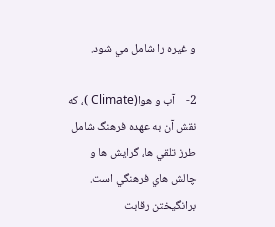و غيره را شامل مي شود.

2-    آب و هوا(Climate )، كه نقش آن به عهده فرهنگ شامل طرز تلقي ها، گرايش ها و چالش هاي فرهنگي است. برانگيختن رقابت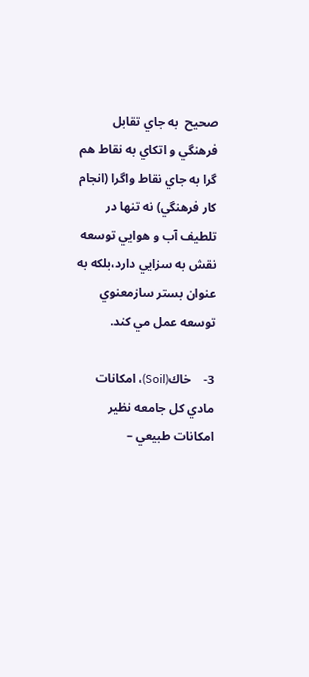صحيح  به جاي تقابل فرهنگي و اتكاي به نقاط هم گرا به جاي نقاط واگرا (انجام كار فرهنگي) نه تنها در تلطيف آب و هوايي توسعه نقش به سزايي دارد،بلكه به عنوان بستر سازمعنوي توسعه عمل مي كند.

3-    خاك(Soil)، امكانات مادي كل جامعه نظير امكانات طبيعي –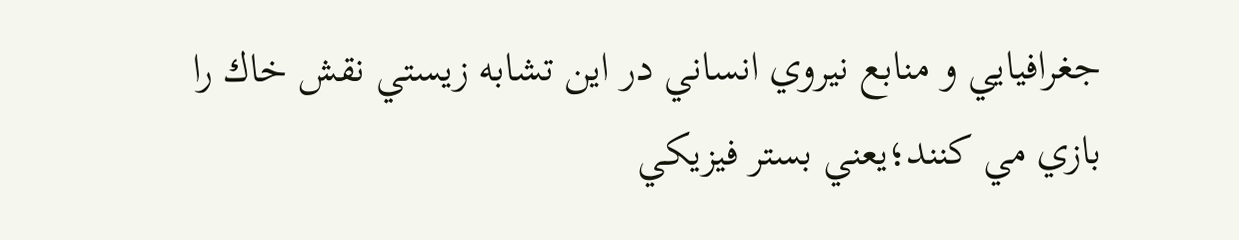جغرافيايي و منابع نيروي انساني در اين تشابه زيستي نقش خاك را بازي مي كنند؛يعني بستر فيزيكي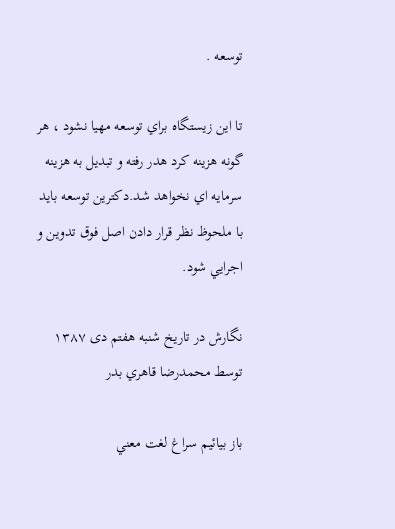توسعه .

تا اين زيستگاه براي توسعه مهيا نشود ، هر گونه هزينه كرد هدر رفته و تبديل به هزينه سرمايه اي نخواهد شد.دكترين توسعه بايد با ملحوظ نظر قرار دادن اصل فوق تدوين و اجرايي شود.

نگارش در تاريخ شنبه هفتم دی ۱۳۸۷ توسط محمدرضا قاهري بدر

باز بيائيم سراغ لغت معني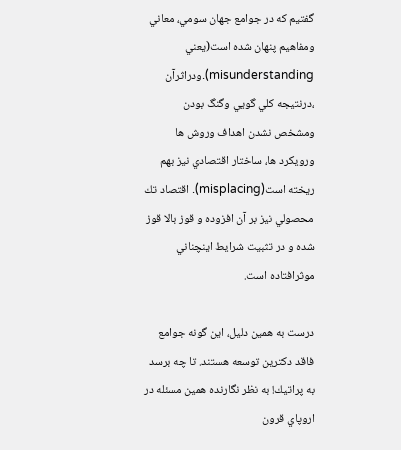گفتيم كه در جوامع جهان سومي، معاني ومفاهيم پنهان شده است(يعني misunderstanding).ودراثرآن ،درنتيجه كلي گويي وگنگ بودن ومشخص نشدن اهداف وروش ها ورويكرد ها، ساختار اقتصادي نيز بهم ريخته است(misplacing). اقتصاد تك محصولي نيز بر آن افزوده و قوز بالا قوز شده و در تثبيت شرايط اينچناني موثرافتاده است.

درست به همین دليل، اين گونه جوامع فاقد دكترين توسعه هستند. تا چه برسد به پراتيك! به نظر نگارنده همين مسئله در اروپاي قرون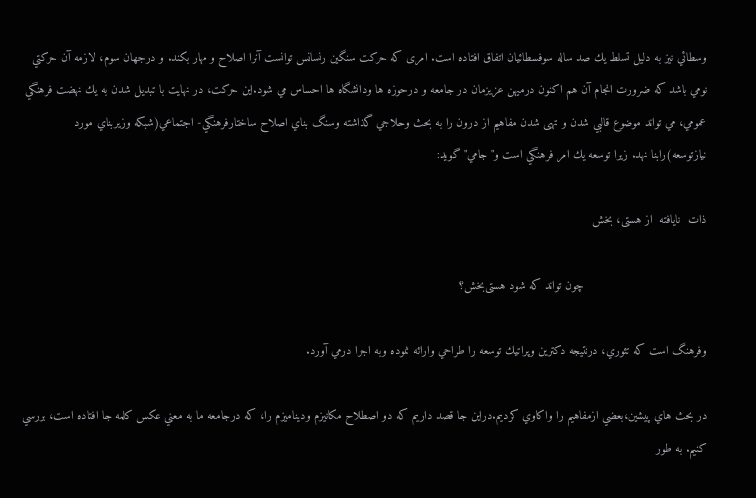وسطائي نيز به دليل تسلط يك صد ساله سوفسطائيان اتفاق افتاده است. امری كه حركت سنگين رنسانس توانست آنرا اصلاح و مهار بكند. و درجهان سوم، لازمه آن حركتي نومي باشد كه ضرورت انجام آن هم اكنون درميهن عزيزمان در جامعه و درحوزه ها ودانشگاه ها احساس مي شود.اين حركت، در نهايت با تبديل شدن به يك نهضت فرهنگي عمومي، مي تواند موضوع قالبي شدن و تهی شدن مفاهيم از درون را به بحث وحلاجي گذاشته وسنگ بناي اصلاح ساختارفرهنگي- اجتماعي(شبكه وزيربناي مورد نيازتوسعه)رابنا نهد. زيرا توسعه يك امر فرهنگي است و"جامي" گوید:

ذات  نایافته  از هستی، بخش

                                   چون تواند که شود هستی‌بخش؟

وفرهنگ است كه تئوري، درنتيجه دكترين وپراتيك توسعه را طراحي وارائه نموده وبه اجرا درمي آورد.

در بحث هاي پيشين،بعضي ازمفاهيم را واكاوي كرديم.دراين جا قصد داريم كه دو اصطلاح مكانيزم وديناميزم را، كه درجامعه ما به معني عكس كلمه جا افتاده است، بررسي كنيم. به طور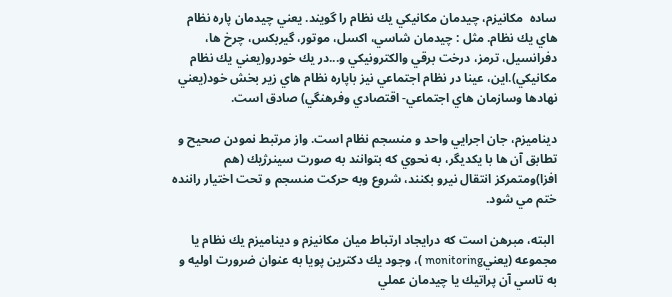ساده  مكانيزم، چيدمان مكانيكي يك نظام را گويند. يعني چيدمان پاره نظام هاي يك نظام. مثل : چيدمان شاسي، اكسل، موتور، گيربكس، چرخ ها، دفرانسيل، ترمز، درخت برقي والكترونیكي و...در يك خودرو(يعني يك نظام مكانيكي).اين، عينا در نظام اجتماعي نيز باپاره نظام هاي زير بخش خود(يعني نهادها وسازمان هاي اجتماعي- اقتصادي وفرهنگي) صادق است.

ديناميزم، جان اجرايي واحد و منسجم نظام است. واز مرتبط نمودن صحيح و تطابق آن ها با يكديگر، به نحوي كه بتوانند به صورت سينرژيك (هم افزا)ومتمركز انتقال نيرو بكنند، شروع وبه حركت منسجم و تحت اختيار راننده ختم مي شود.

 البته، مبرهن است كه درايجاد ارتباط میان مكانيزم و ديناميزم يك نظام يا مجموعه (يعنيmonitoring )، وجود يك دكترين پويا به عنوان ضرورت اوليه و به تاسي آن پراتيك يا چيدمان عملي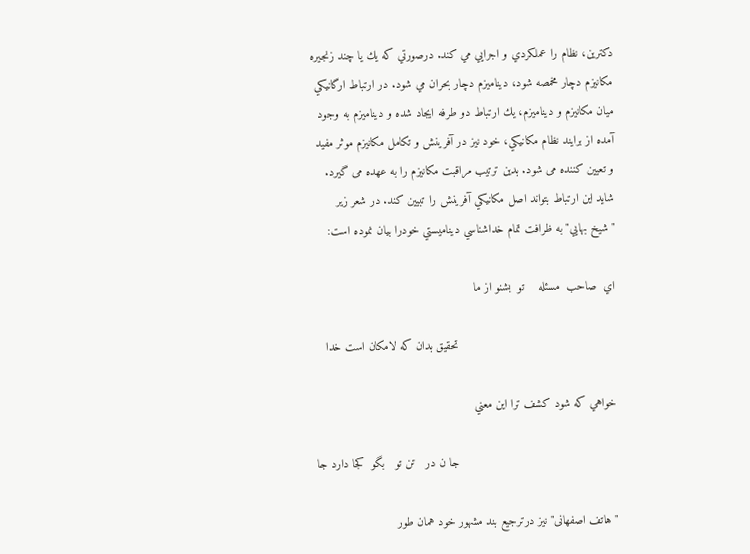دكترين، نظام را عملكردي و اجرايي مي كند. درصورتي كه يك يا چند زنجيره مكانيزم دچار مخمصه شود، ديناميزم دچار بحران مي شود. در ارتباط ارگانيكي میان مكانيزم و ديناميزم، يك ارتباط دو طرفه ايجاد شده و ديناميزم به وجود آمده از برايند نظام مكانيكي، خود نيز در آفرينش و تكامل مكانيزم موثر مفيد و تعيين كننده می شود. بدین ترتیب مراقبت مکانیزم را به عهده می گیرد. شايد اين ارتباط بتواند اصل مكانيكي آفرينش را تبيين كند. در شعر زير "شيخ بهايي" به ظرافت تمام خداشناسي ديناميستي خودرا بيان نموده است:

اي  صاحب  مسئله    تو  بشنو از ما

                                             تحقيق بدان كه لامكان است خدا

خواهي كه شود كشف ترا اين معني

                                             جا ن در   تن تو   بگو  كجا دارد جا

"هاتف اصفهانی" نیز درترجیع بند مشهور خود همان طور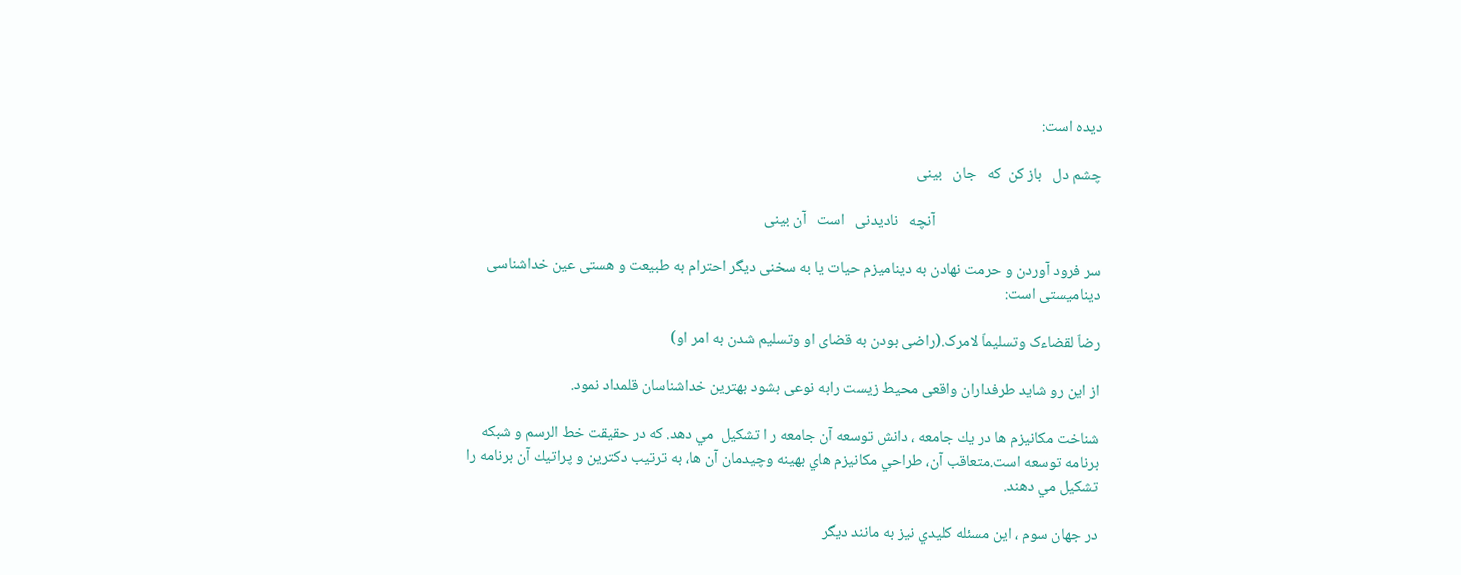دیده است:

چشم دل   باز کن  که   جان   بینی

                                               آنچه   نادیدنی   است   آن بینی

سر فرود آوردن و حرمت نهادن به دینامیزم حیات یا به سخنی دیگر احترام به طبیعت و هستی عین خداشناسی دینامیستی است:

رضاّ لقضاءک وتسلیماّ لامرک.(راضی بودن به قضای او وتسلیم شدن به امر او)

از این رو شاید طرفداران واقعی محیط زیست رابه نوعی بشود بهترین خداشناسان قلمداد نمود.

شناخت مكانيزم ها در يك جامعه ، دانش توسعه آن جامعه ر ا تشكيل  مي دهد. كه در حقيقت خط الرسم و شبكه برنامه توسعه است.متعاقب آن، طراحي مكانيزم هاي بهينه وچيدمان آن ها، به ترتيب دكترين و پراتيك آن برنامه را تشكيل مي دهند.

در جهان سوم ، اين مسئله كليدي نيز به مانند ديگر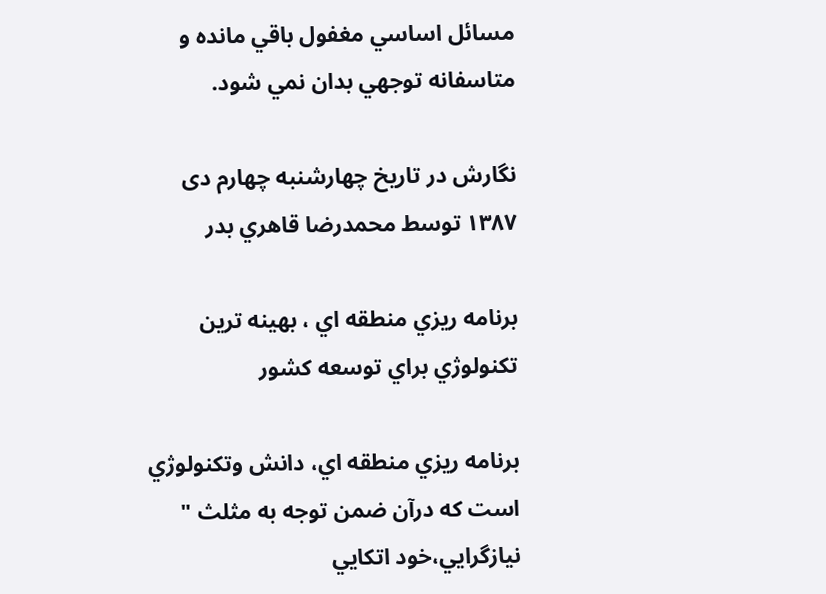مسائل اساسي مغفول باقي مانده و متاسفانه توجهي بدان نمي شود.

نگارش در تاريخ چهارشنبه چهارم دی ۱۳۸۷ توسط محمدرضا قاهري بدر

برنامه ريزي منطقه اي ، بهينه ترين تكنولوژي براي توسعه كشور

برنامه ريزي منطقه اي، دانش وتكنولوژي است كه درآن ضمن توجه به مثلث " نيازگرايي،خود اتكايي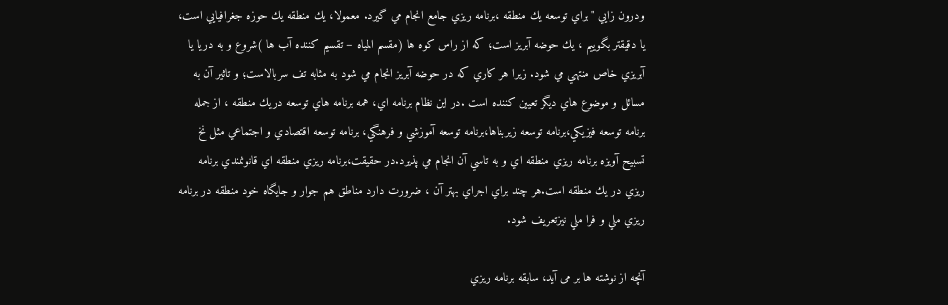ودرون زايي "براي توسعه يك منطقه ،برنامه ريزي جامع انجام مي گيرد. معمولا، يك منطقه يك حوزه جغرافيايي است، يا دقيقتر بگوييم ، يك حوضه آبريز است؛ كه از راس كوه ها (مقسم المياه – تقسيم كننده آب ها )شروع و به دريا يا آبريزي خاص منتهي مي شود. زيرا هر كاري كه در حوضه آبريز انجام مي شود به مثابه تف سربالاست؛ و تاثير آن به مسائل و موضوع هاي ديگر تعيين كننده است .در اين نظام برنامه اي، همه برنامه هاي توسعه دريك منطقه ، از جمله برنامه توسعه فيزيكي،برنامه توسعه زيربناها،برنامه توسعه آموزشي و فرهنگي، برنامه توسعه اقتصادي و اجتماعي مثل نخ تسبيح آويزه برنامه ريزي منطقه اي و به تاسي آن انجام مي پذيرد.در حقيقت،برنامه ريزي منطقه اي قانونمندي برنامه ريزي در يك منطقه است.هر چند براي اجراي بهتر آن ، ضرورت دارد مناطق هم جوار و جايگاه خود منطقه در برنامه ريزي ملي و فرا ملي نيزتعریف شود.

آنچه از نوشته ها بر می آید، سابقه برنامه ريزي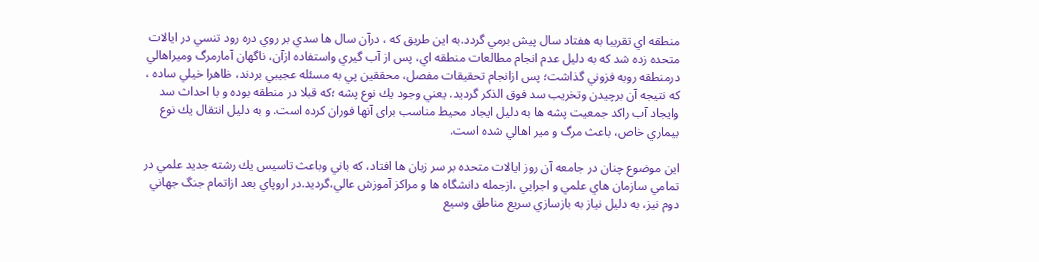منطقه اي تقريبا به هفتاد سال پيش برمي گردد.به اين طريق كه ، درآن سال ها سدي بر روي دره رود تنسي در ايالات متحده زده شد كه به دليل عدم انجام مطالعات منطقه اي، پس از آب گيري واستفاده ازآن، ناگهان آمارمرگ وميراهالي درمنطقه روبه فزوني گذاشت؛ پس ازانجام تحقيقات مفصل، محققين پي به مسئله عجيبي بردند، ظاهرا خيلي ساده ، كه نتيجه آن برچيدن وتخريب سد فوق الذكر گرديد. يعني وجود يك نوع پشه ؛كه قبلا در منطقه بوده و با احداث سد وايجاد آب راكد جمعيت پشه ها به دلیل ایجاد محيط مناسب برای آنها فوران كرده است. و به دليل انتقال يك نوع بيماري خاص، باعث مرگ و مير اهالي شده است.

اين موضوع چنان در جامعه آن روز ايالات متحده بر سر زبان ها افتاد، كه باني وباعث تاسيس يك رشته جديد علمي در تمامي سازمان هاي علمي و اجرايي ،ازجمله دانشگاه ها و مراكز آموزش عالي،گرديد.در اروپاي بعد ازاتمام جنگ جهاني دوم نيز، به دليل نياز به بازسازي سريع مناطق وسيع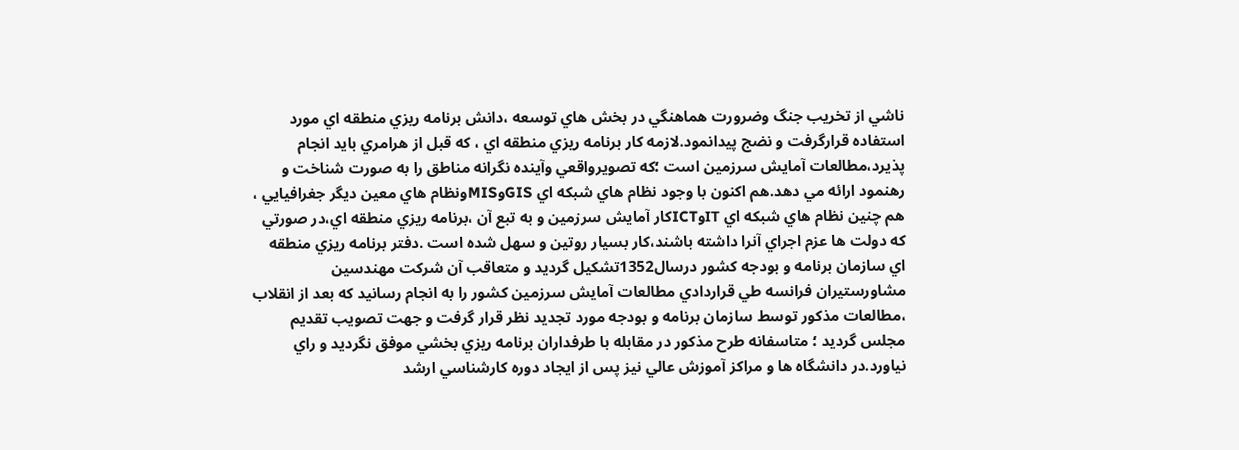ناشي از تخريب جنگ وضرورت هماهنگي در بخش هاي توسعه ،دانش برنامه ريزي منطقه اي مورد استفاده قرارگرفت و نضج پيدانمود.لازمه كار برنامه ريزي منطقه اي ، كه قبل از هرامري بايد انجام پذيرد،مطالعات آمايش سرزمين است ؛كه تصويرواقعي وآينده نگرانه مناطق را به صورت شناخت و رهنمود ارائه مي دهد.هم اكنون با وجود نظام هاي شبكه اي GISوMISونظام هاي معين ديگر جغرافيايي ، هم چنين نظام هاي شبكه اي ITوICTكار آمايش سرزمين و به تبع آن ،برنامه ريزي منطقه اي،در صورتي كه دولت ها عزم اجراي آنرا داشته باشند،كار بسيار روتين و سهل شده است .دفتر برنامه ريزي منطقه اي سازمان برنامه و بودجه كشور درسال1352تشكيل گرديد و متعاقب آن شركت مهندسين مشاورستيران فرانسه طي قراردادي مطالعات آمايش سرزمين كشور را به انجام رسانيد كه بعد از انقلاب ،مطالعات مذكور توسط سازمان برنامه و بودجه مورد تجديد نظر قرار گرفت و جهت تصويب تقديم مجلس گرديد ؛ متاسفانه طرح مذكور در مقابله با طرفداران برنامه ريزي بخشي موفق نگرديد و راي نياورد.در دانشگاه ها و مراكز آموزش عالي نيز پس از ايجاد دوره كارشناسي ارشد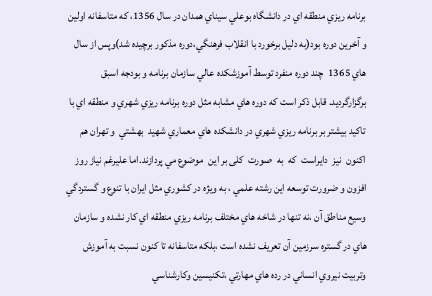برنامه ريزي منطقه اي در دانشگاه بوعلي سيناي همدان در سال 1356، كه متاسفانه اولين و آخرين دوره بود(به دليل برخورد با انقلاب فرهنگي،دوره مذكور برچيده شد)وپس از سال هاي 1365  چند دوره منفرد توسط آموزشكده عالي سازمان برنامه و بودجه اسبق برگزارگرديد. قابل ذكر است كه دوره هاي مشابه مثل دوره برنامه ريزي شهري و منطقه اي با تاكيد بيشتر بر برنامه ريزي شهري در دانشكده هاي معماري شهيد  بهشتي  و تهران هم اكنون  نيز  دايراست  كه  به  صورت  کلی بر اين  موضوع مي پردازند.اما عليرغم نياز روز افزون و ضرورت توسعه اين رشته علمي ، به ويژه در كشوري مثل ايران با تنوع و گستردگي وسيع مناطق آن ،نه تنها در شاخه هاي مختلف برنامه ريزي منطقه اي كار نشده و سازمان هاي در گستره سرزمين آن تعريف نشده است ،بلكه متاسفانه تا كنون نسبت به آموزش وتربيت نيروي انساني در رده هاي مهارتي ،تكنيسين وكارشناسي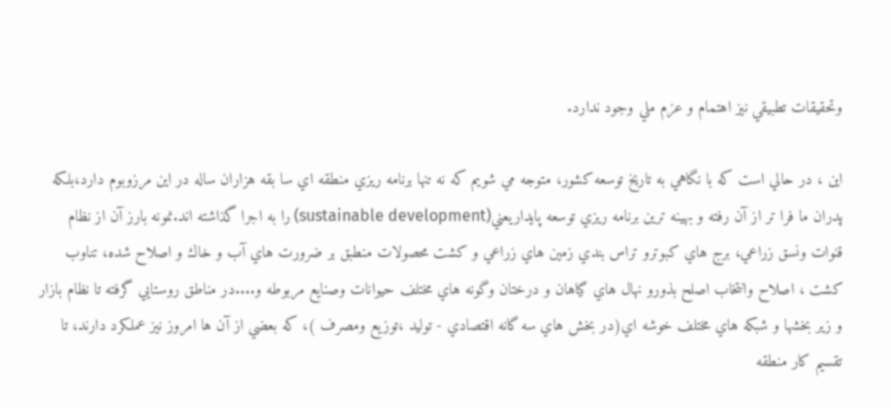وتحقيقات تطبيقي نيز اهتمام و عزم ملي وجود ندارد.

اين ، در حالي است كه با نگاهي به تاريخ توسعه كشور، متوجه مي شويم كه نه تنها برنامه ريزي منطقه اي سا بقه هزاران ساله در اين مرزوبوم دارد،بلكه پدران ما فرا تر از آن رفته و بهينه ترين برنامه ريزي توسعه پايداريعني(sustainable development) را به اجرا گذاشته اند.نمونه بارز آن از نظام قنوات ونسق زراعي، برج هاي كبوترو تراس بندي زمين هاي زراعي و كشت محصولات منطبق بر ضرورت هاي آب و خاك و اصلاح شده، تناوب كشت ، اصلاح وانتخاب اصلح بذورو نهال هاي گياهان و درختان وگونه هاي مختلف حيوانات وصنايع مربوطه و....در مناطق روستايي گرفته تا نظام بازار و زير بخشها و شبكه هاي مختلف خوشه اي(در بخش هاي سه گانه اقتصادي - توليد ،توزيع ومصرف )، كه بعضي از آن ها امروز نيز عملكرد دارند، تا تقسيم كار منطقه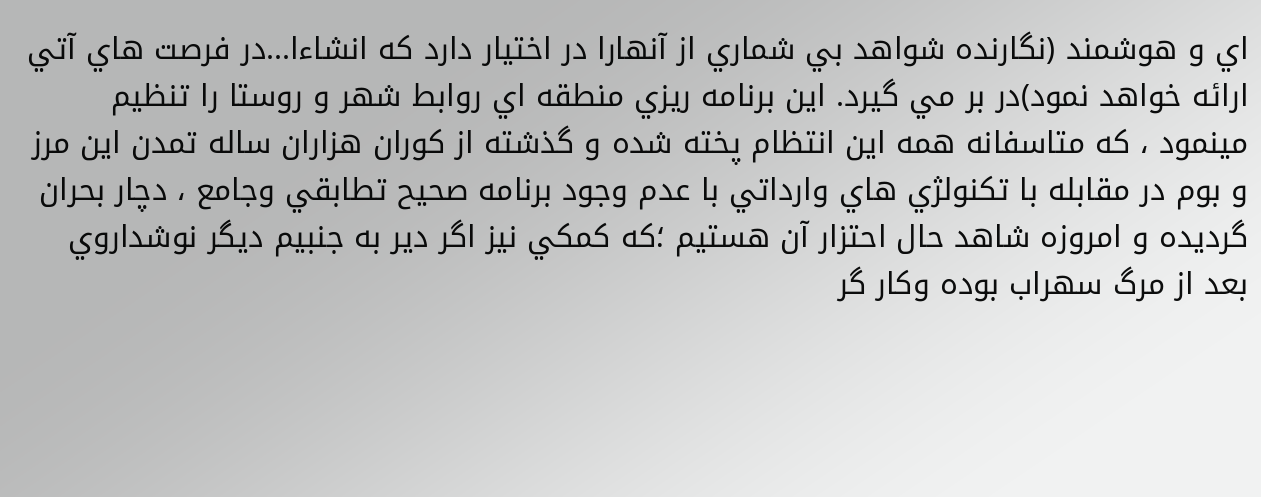اي و هوشمند (نگارنده شواهد بي شماري از آنهارا در اختيار دارد كه انشاءا...در فرصت هاي آتي ارائه خواهد نمود)در بر مي گيرد. اين برنامه ريزي منطقه اي روابط شهر و روستا را تنظيم مينمود ، كه متاسفانه همه اين انتظام پخته شده و گذشته از كوران هزاران ساله تمدن اين مرز و بوم در مقابله با تكنولژي هاي وارداتي با عدم وجود برنامه صحيح تطابقي وجامع ، دچار بحران گرديده و امروزه شاهد حال احتزار آن هستيم ؛كه كمكي نيز اگر دير به جنبيم ديگر نوشداروي بعد از مرگ سهراب بوده وكار گر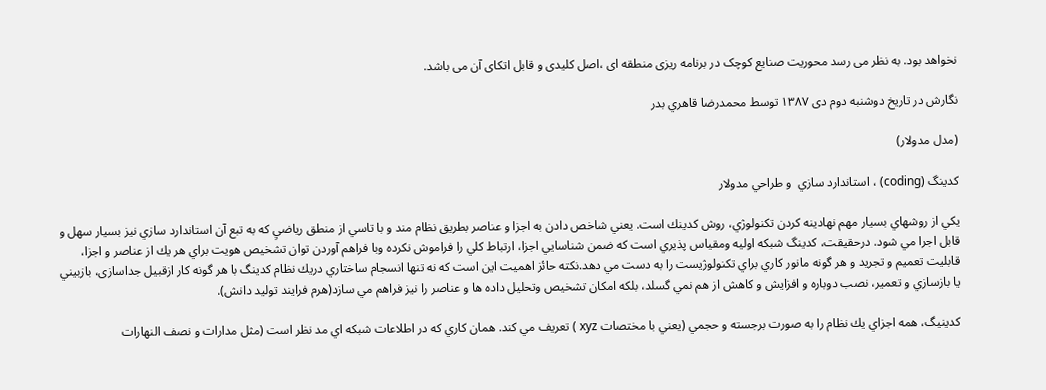نخواهد بود. به نظر می رسد محوریت صنایع کوچک در برنامه ریزی منطقه ای ،اصل کلیدی و قابل اتکای آن می باشد.

نگارش در تاريخ دوشنبه دوم دی ۱۳۸۷ توسط محمدرضا قاهري بدر

(مدل مدولار)

كدينگ (coding) ، استاندارد سازي  و طراحي مدولار

يكي از روشهاي بسيار مهم نهادينه كردن تكنولوژي، روش كدينك است. يعني شاخص دادن به اجزا و عناصر بطريق نظام مند و با تاسي از منطق رياضيِ كه به تبع آن استاندارد سازي نيز بسيار سهل و قابل اجرا مي شود. درحقيقت، كدينگ شبكه اوليه ومقياس پذيري است كه ضمن شناسايي اجزا، ارتباط كلي را فراموش نكرده وبا فراهم آوردن توان تشخيص هويت براي هر يك از عناصر و اجزا، قابليت تعميم و تجريد و هر گونه مانور كاري براي تكنولوژيست را به دست مي دهد.نكته حائز اهميت اين است كه نه تنها انسجام ساختاري دريك نظام كدينگ با هر گونه كار ازقبيل جداسازی، بازبيني يا بازسازي و تعمير، نصب دوباره و افزايش و كاهش از هم نمي گسلد، بلكه امكان تشخيص وتحليل داده ها و عناصر را نيز فراهم مي سازد(هرم فرایند تولید دانش).

كدينيگ، همه اجزاي يك نظام را به صورت برجسته و حجمي (يعني با مختصات xyz ) تعريف مي كند. همان كاري كه در اطلاعات شبكه اي مد نظر است (مثل مدارات و نصف النهارات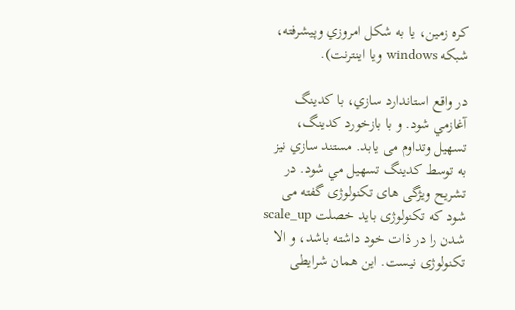كره زمين، يا به شكل امروزي وپيشرفته، شبكه windows ويا اينترنت).

در واقع استاندارد سازي، با كدينگ آغازمي شود. و با بازخورد كدينگ، تسهيل وتداوم می یابد. مستند سازي نيز به توسط كدينگ تسهيل مي شود. در تشریح ویژگی های تکنولوژی گفته می شود که تکنولوژی باید خصلت scale_up شدن را در ذات خود داشته باشد، و الا تکنولوژی نیست. این همان شرایطی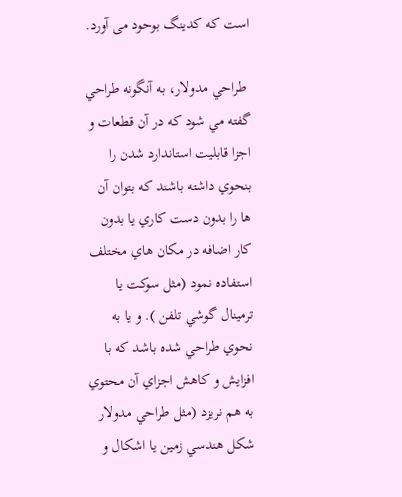است که کدینگ بوحود می آورد.

 طراحي مدولار، به آنگونه طراحي گفته مي شود كه در آن قطعات و اجزا قابليت استاندارد شدن را بنحوي داشته باشند كه بتوان آن ها را بدون دست كاري يا بدون كار اضافه در مكان هاي مختلف استفاده نمود (مثل سوكت يا ترمينال گوشي تلفن ). و يا به نحوي طراحي شده باشد كه با افزايش و كاهش اجزاي آن محتوي به هم نريزد (مثل طراحي مدولار شكل هندسي زمين يا اشكال و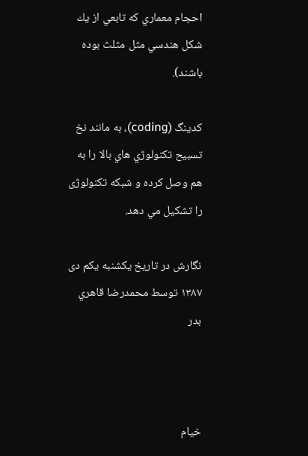احجام معماري كه تابعي از يك شكل هندسي مثل مثلث بوده باشند).

كدينگ (coding)، به مانند نخ تسبيح تكنولوژي هاي بالا را به هم وصل کرده و شبکه تکنولوژی را تشکیل مي دهد.

نگارش در تاريخ یکشنبه یکم دی ۱۳۸۷ توسط محمدرضا قاهري بدر



خیام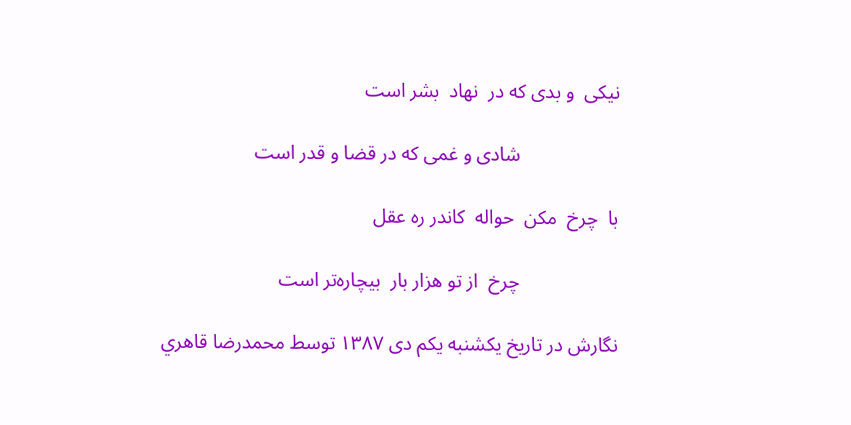نیکی  و بدی که در  نهاد  بشر است

                    شادی و غمی که در قضا و قدر است

با  چرخ  مکن  حواله  کاندر ره عقل

                    چرخ  از تو هزار بار  بیچاره‌تر است

نگارش در تاريخ یکشنبه یکم دی ۱۳۸۷ توسط محمدرضا قاهري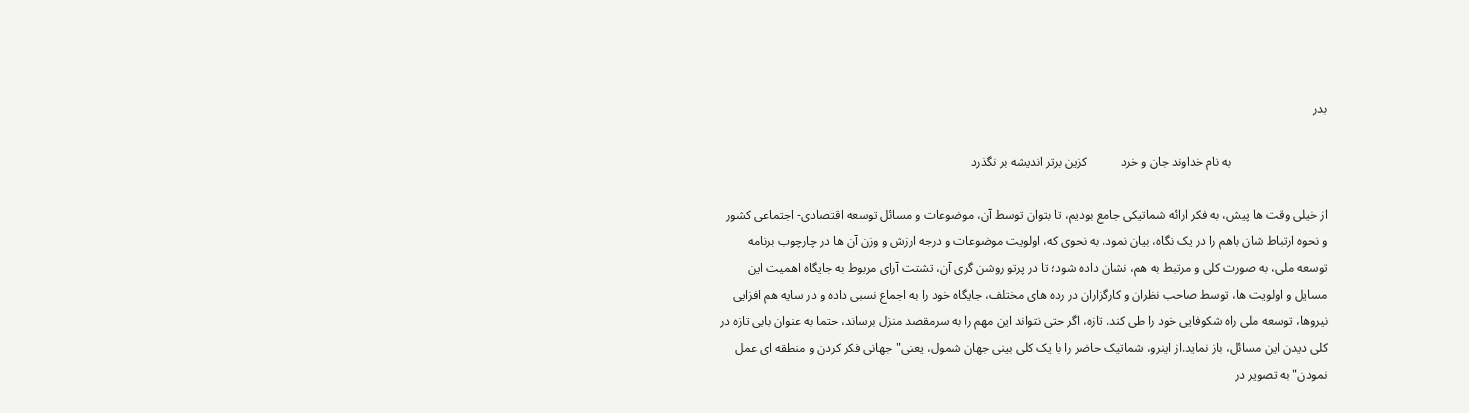بدر

                               به نام خداوند جان و خرد           کزین برتر اندیشه بر نگذرد

از خیلی وقت ها پیش، به فکر ارائه شماتیکی جامع بودیم، تا بتوان توسط آن، موضوعات و مسائل توسعه اقتصادی- اجتماعی کشور و نحوه ارتباط شان باهم را در یک نگاه، بیان نمود. به نحوی که، اولویت موضوعات و درجه ارزش و وزن آن ها در چارچوب برنامه توسعه ملی، به صورت کلی و مرتبط به هم، نشان داده شود؛ تا در پرتو روشن گری آن، تشتت آرای مربوط به جایگاه اهمیت این مسایل و اولویت ها، توسط صاحب نظران و کارگزاران در رده های مختلف، جایگاه خود را به اجماع نسبی داده و در سایه هم افزایی نیروها، توسعه ملی راه شکوفایی خود را طی کند. تازه، اگر حتی نتواند این مهم را به سرمقصد منزل برساند، حتما به عنوان بابی تازه در کلی دیدن این مسائل، باز نماید.از اینرو، شماتیک حاضر را با یک کلی بینی جهان شمول، یعنی"جهانی فکر کردن و منطقه ای عمل نمودن"به تصویر در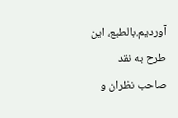آوردیم.بالطبع، این طرح به نقد صاحب نظران و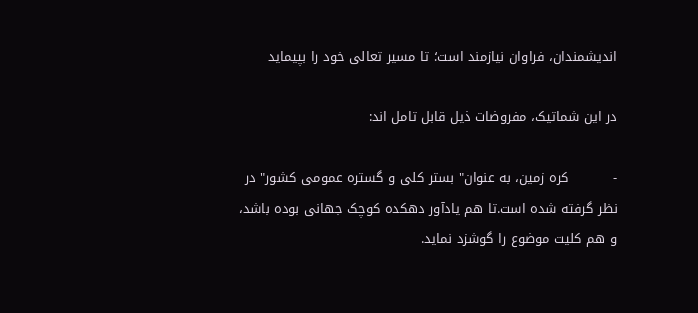اندیشمندان، فراوان نیازمند است؛ تا مسیر تعالی خود را بپیماید

در این شماتیک، مفروضات ذیل قابل تامل اند:

-          کره زمین، به عنوان" بستر کلی و گستره عمومی کشور" در نظر گرفته شده است.تا هم یادآور دهکده کوچک جهانی بوده باشد، و هم کلیت موضوع را گوشزد نماید.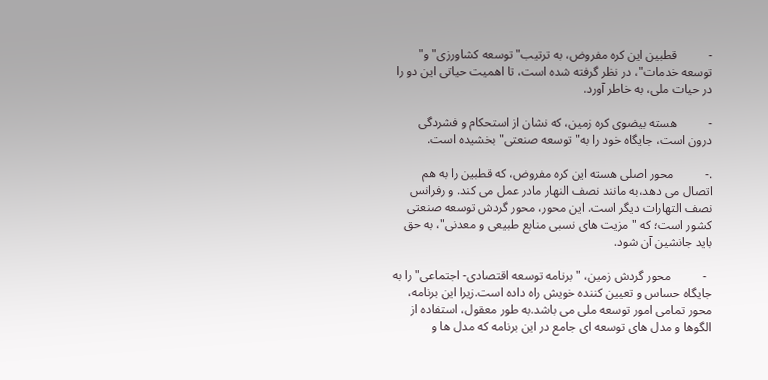-          قطبین این کره مفروض، به ترتیب" توسعه کشاورزی" و" توسعه خدمات"، در نظر گرفته شده است، تا اهمیت حیاتی این دو را در حیات ملی، به خاطر آورد.

-          هسته بیضوی کره زمین، که نشان از استحکام و فشردگی درون است، جایگاه خود را به" توسعه صنعتی" بخشیده است.

.-          محور اصلی هسته این کره مفروض، که قطبین را به هم اتصال می دهد،به مانند نصف النهار مادر عمل می کند. و رفرانس نصف التهارات دیگر است. این محور، محور گردش توسعه صنعتی کشور است؛ که " مزیت های نسبی منابع طبیعی و معدنی"، به حق باید جانشین آن شود.

  -          محور گردش زمین، " برنامه توسعه اقتصادی- اجتماعی" را به جایگاه حساس و تعیین کننده خویش راه داده است.زیرا این برنامه، محور تمامی امور توسعه ملی می باشد.به طور معقول، استفاده از الگوها و مدل های توسعه ای جامع در این برنامه که مدل ها و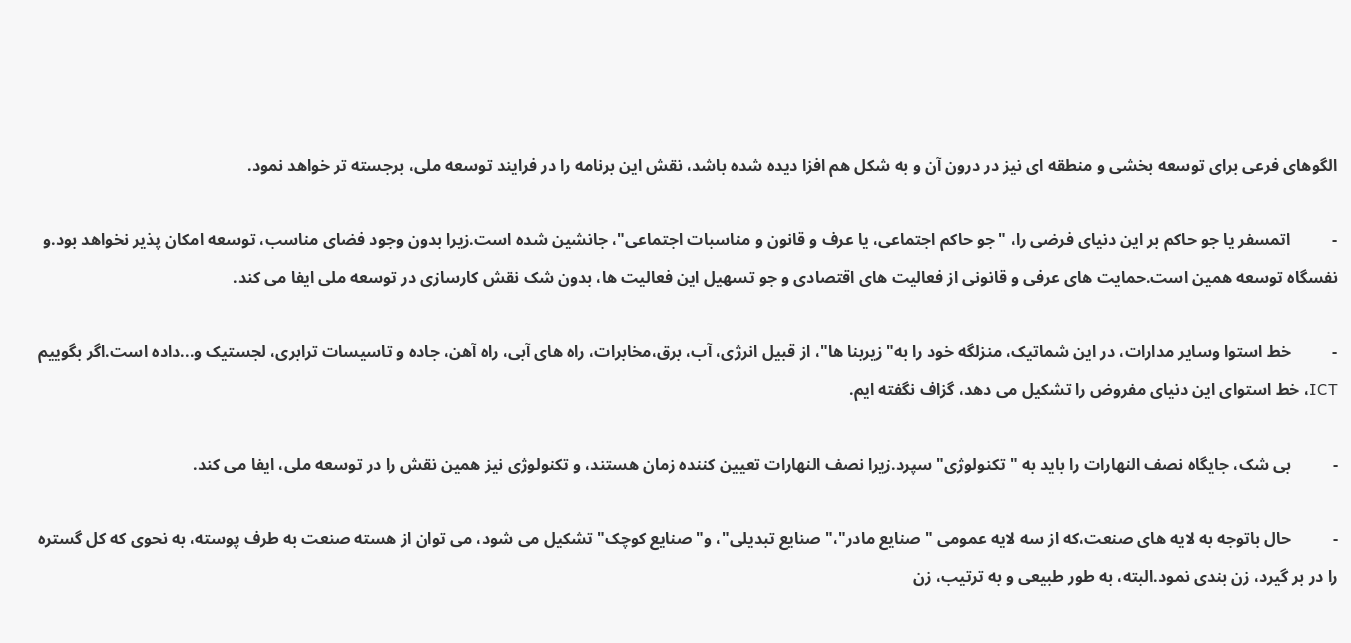الگوهای فرعی برای توسعه بخشی و منطقه ای نیز در درون آن و به شکل هم افزا دیده شده باشد، نقش این برنامه را در فرایند توسعه ملی، برجسته تر خواهد نمود.

-          اتمسفر یا جو حاکم بر این دنیای فرضی را، "جو حاکم اجتماعی، یا عرف و قانون و مناسبات اجتماعی"، جانشین شده است.زیرا بدون وجود فضای مناسب، توسعه امکان پذیر نخواهد بود.و نفسگاه توسعه همین است.حمایت های عرفی و قانونی از فعالیت های اقتصادی و جو تسهیل این فعالیت ها، بدون شک نقش کارسازی در توسعه ملی ایفا می کند.

-          خط استوا وسایر مدارات، در این شماتیک، منزلگه خود را به" زیربنا ها"، از قبیل انرژی، آب، برق،مخابرات، راه های آبی، راه آهن، جاده و تاسیسات ترابری، لجستیک و...داده است.اگر بگوییم ICT، خط استوای این دنیای مفروض را تشکیل می دهد، گزاف نگفته ایم.

-          بی شک، جایگاه نصف النهارات را باید به " تکنولوژی"سپرد.زیرا نصف النهارات تعیین کننده زمان هستند، و تکنولوژی نیز همین نقش را در توسعه ملی، ایفا می کند.

-          حال باتوجه به لایه های صنعت،که از سه لایه عمومی " صنایع مادر"،" صنایع تبدیلی"، و" صنایع کوچک" تشکیل می شود، می توان از هسته صنعت به طرف پوسته، به نحوی که کل گستره را در بر گیرد، زن بندی نمود.البته، به طور طبیعی و به ترتیب، زن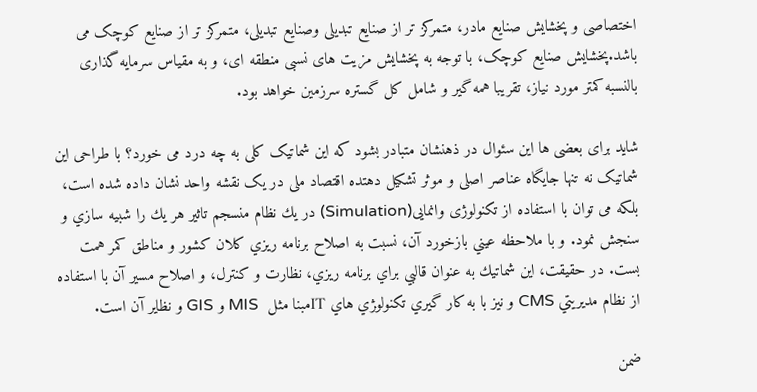اختصاصی و پخشایش صنایع مادر، متمرکز تر از صنایع تبدیلی وصنایع تبدیلی، متمرکز تر از صنایع کوچک می باشد.پخشایش صنایع کوچک، با توجه به پخشایش مزیت های نسبی منطقه ای، و به مقیاس سرمایه گذاری بالنسبه کمتر مورد نیاز، تقریبا همه گیر و شامل کل گستره سرزمین خواهد بود.

شاید برای بعضی ها این سئوال در ذهنشان متبادر بشود که این شماتیک کلی به چه درد می خورد؟ با طراحی این شماتیک نه تنها جایگاه عناصر اصلی و موثر تشکیل دهتده اقتصاد ملی در یک نقشه واحد نشان داده شده است، بلکه می توان با استفاده از تکنولوژی وانمایی(Simulation) در يك نظام منسجم تاثير هر يك را شبيه سازي و سنجش نمود. و با ملاحظه عيني بازخورد آن، نسبت به اصلاح برنامه ريزي كلان كشور و مناطق كمر همت بست. در حقیقت، اين شماتيك به عنوان قالبي براي برنامه ريزي، نظارت و كنترل، و اصلاح مسير آن با استفاده از نظام مديريتي CMS و نيز با به كار گيري تكنولو‍‍ژي هاي ITمبنا مثل  MIS و GIS و نظاير آن است.

ضمن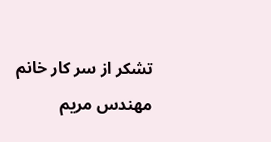تشکر از سر کار خانم مهندس مریم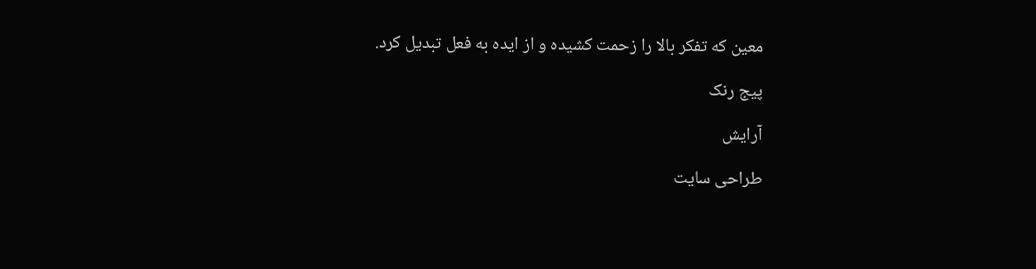معین که تفکر بالا را زحمت کشیده و از ایده به فعل تبدیل کرد.

پیج رنک

آرایش

طراحی سایت